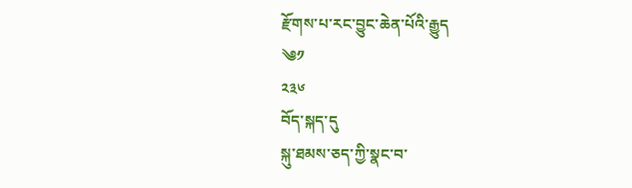རྫོགས་པ་རང་བྱུང་ཆེན་པོའི་རྒྱུད
༄༡
༢༣༦
བོད་སྐད་དུ
སྐུ་ཐམས་ཅད་ཀྱི་སྣང་བ་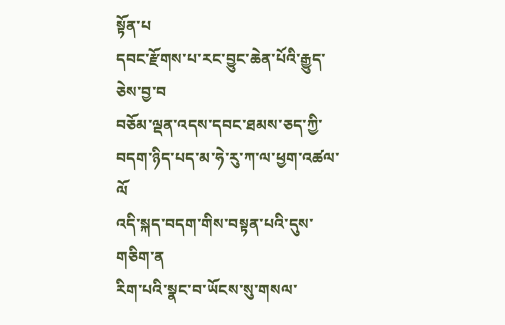སྟོན་པ
དབང་རྫོགས་པ་རང་བྱུང་ཆེན་པོའི་རྒྱུད་ཅེས་བྱ་བ
བཅོམ་ལྡན་འདས་དབང་ཐམས་ཅད་ཀྱི་བདག་ཉིད་པད་མ་ཧེ་རུ་ཀ་ལ་ཕྱག་འཚལ་ལོ
འདི་སྐད་བདག་གིས་བསྟན་པའི་དུས་གཅིག་ན
རིག་པའི་སྣང་བ་ཡོངས་སུ་གསལ་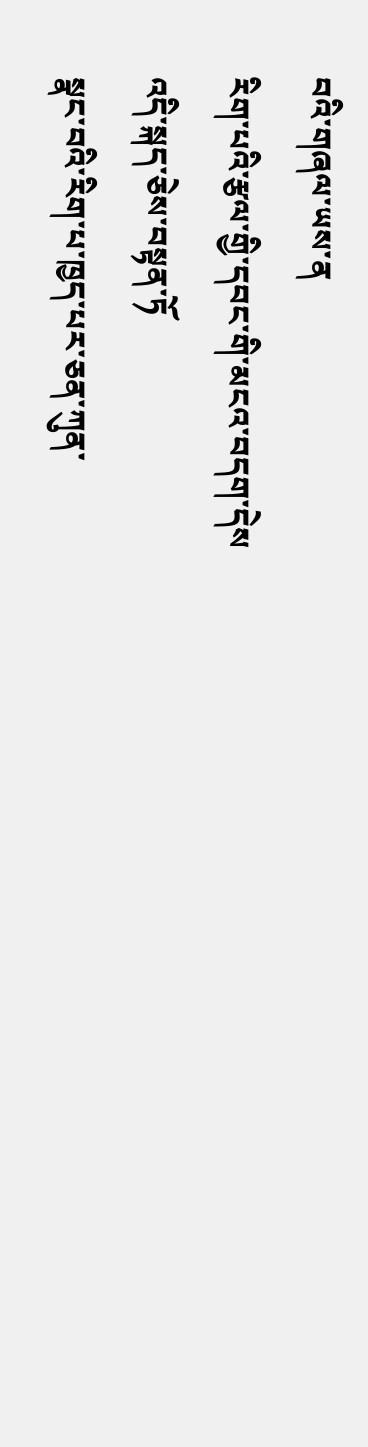བའི་གཞལ་ཡས་ན
རིག་པའི་རྩལ་གྱི་དབང་གི་མངའ་བདག་དེས
འདི་སྐད་ཅེས་བསྟན་ཏོ
སྣང་བའི་རིག་པ་ཁྱད་པར་ཅན་ཀུན་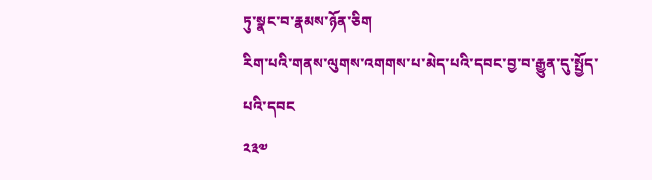ཏུ་སྣང་བ་རྣམས་ཉོན་ཅིག
རིག་པའི་གནས་ལུགས་འགགས་པ་མེད་པའི་དབང་བྱ་བ་རྒྱུན་དུ་སྤྱོད་པའི་དབང
༢༣༧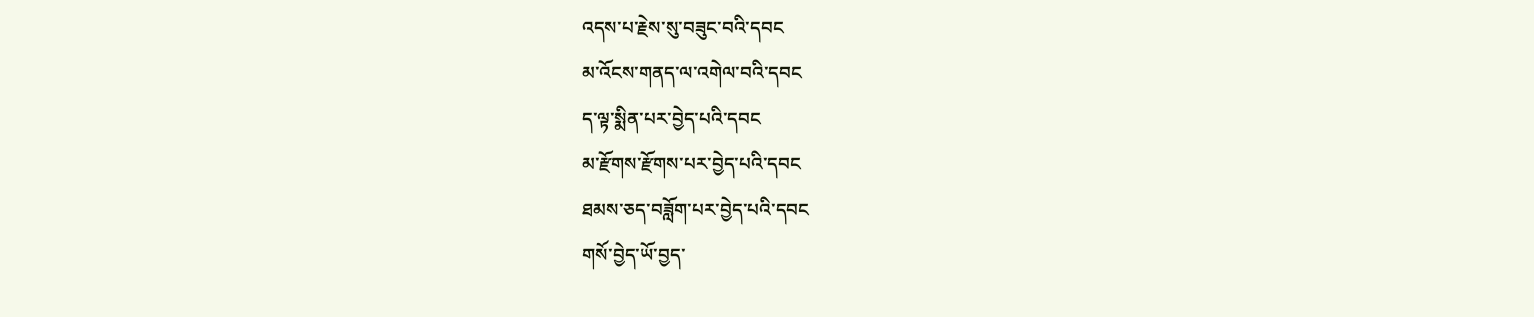འདས་པ་རྗེས་སུ་བཟུང་བའི་དབང
མ་འོངས་གནད་ལ་འགེལ་བའི་དབང
ད་ལྟ་སྨིན་པར་བྱེད་པའི་དབང
མ་རྫོགས་རྫོགས་པར་བྱེད་པའི་དབང
ཐམས་ཅད་བཟློག་པར་བྱེད་པའི་དབང
གསོ་བྱེད་ཡོ་བྱད་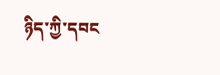ཉིད་ཀྱི་དབང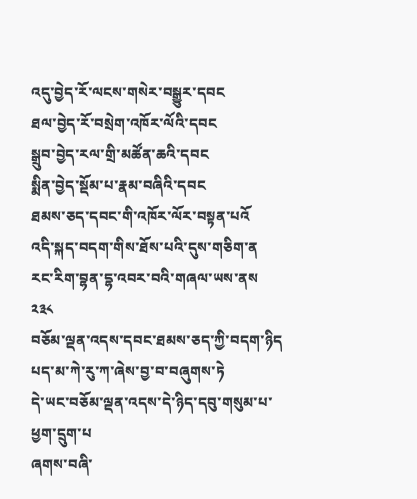འདུ་བྱེད་རོ་ལངས་གསེར་བསྒྱུར་དབང
ཐལ་བྱེད་རོ་བསྲེག་འཁོར་ལོའི་དབང
སྒྲུབ་བྱེད་རལ་གྲི་མཚོན་ཆའི་དབང
སྨིན་བྱེད་སྡོམ་པ་རྣམ་བཞིའི་དབང
ཐམས་ཅད་དབང་གི་འཁོར་ལོར་བསྟན་པའོ
འདི་སྐད་བདག་གིས་ཐོས་པའི་དུས་གཅིག་ན
རང་རིག་བྷན་དྷ་འབར་བའི་གཞལ་ཡས་ནས
༢༣༨
བཅོམ་ལྡན་འདས་དབང་ཐམས་ཅད་ཀྱི་བདག་ཉིད
པད་མ་ཀེ་རུ་ཀ་ཞེས་བྱ་བ་བཞུགས་ཏེ
དེ་ཡང་བཅོམ་ལྡན་འདས་དེ་ཉིད་དབུ་གསུམ་པ་ཕྱག་དྲུག་པ
ཞགས་བཞི་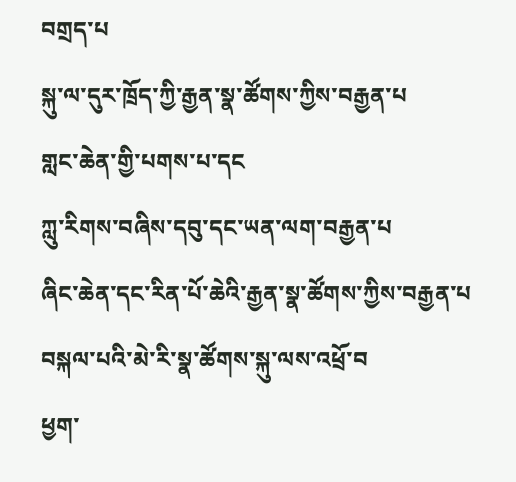བགྲད་པ
སྐུ་ལ་དུར་ཁྲོད་ཀྱི་རྒྱན་སྣ་ཚོགས་ཀྱིས་བརྒྱན་པ
གླང་ཆེན་གྱི་པགས་པ་དང
ཀླུ་རིགས་བཞིས་དབུ་དང་ཡན་ལག་བརྒྱན་པ
ཞིང་ཆེན་དང་རིན་པོ་ཆེའི་རྒྱན་སྣ་ཚོགས་ཀྱིས་བརྒྱན་པ
བསྐལ་པའི་མེ་རི་སྣ་ཚོགས་སྐུ་ལས་འཕྲོ་བ
ཕྱག་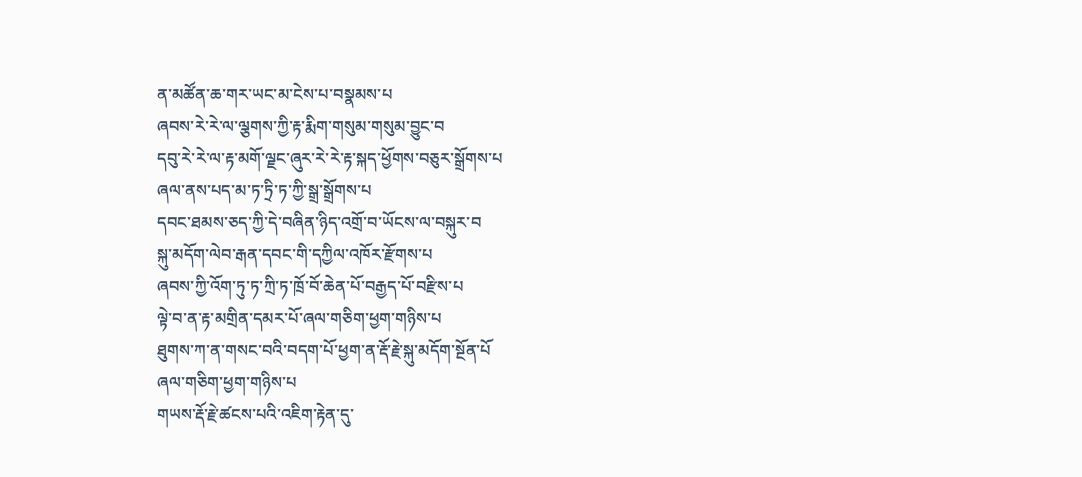ན་མཚོན་ཆ་གར་ཡང་མ་ངེས་པ་བསྣམས་པ
ཞབས་རེ་རེ་ལ་ལྕགས་ཀྱི་རྟ་རྨིག་གསུམ་གསུམ་བྱུང་བ
དབུ་རེ་རེ་ལ་རྟ་མགོ་ལྗང་ཞུར་རེ་རེ་རྟ་སྐད་ཕྱོགས་བཅུར་སྒྲོགས་པ
ཞལ་ནས་པད་མ་ཏ་ཏྲི་ཏ་ཀྱི་སྒྲ་སྒྲོགས་པ
དབང་ཐམས་ཅད་ཀྱི་དེ་བཞིན་ཉིད་འགྲོ་བ་ཡོངས་ལ་བསྐུར་བ
སྐུ་མདོག་ལེབ་རྒན་དབང་གི་དཀྱིལ་འཁོར་རྫོགས་པ
ཞབས་ཀྱི་འོག་ཏུ་ཏ་ཀྲི་ཏ་ཁྲོ་བོ་ཆེན་པོ་བརྒྱད་པོ་བརྫིས་པ
ལྟེ་བ་ན་རྟ་མགྲིན་དམར་པོ་ཞལ་གཅིག་ཕྱག་གཉིས་པ
ཐུགས་ཀ་ན་གསང་བའི་བདག་པོ་ཕྱག་ན་རྡོ་རྗེ་སྐུ་མདོག་སྔོན་པོ
ཞལ་གཅིག་ཕྱག་གཉིས་པ
གཡས་རྡོ་རྗེ་ཚངས་པའི་འཇིག་རྟེན་དུ་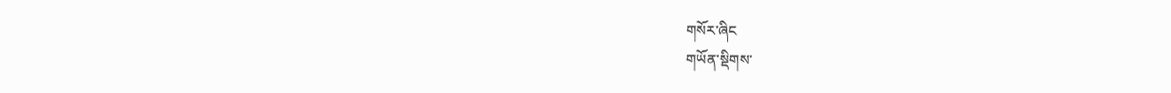གསོར་ཞིང
གཡོན་སྡིགས་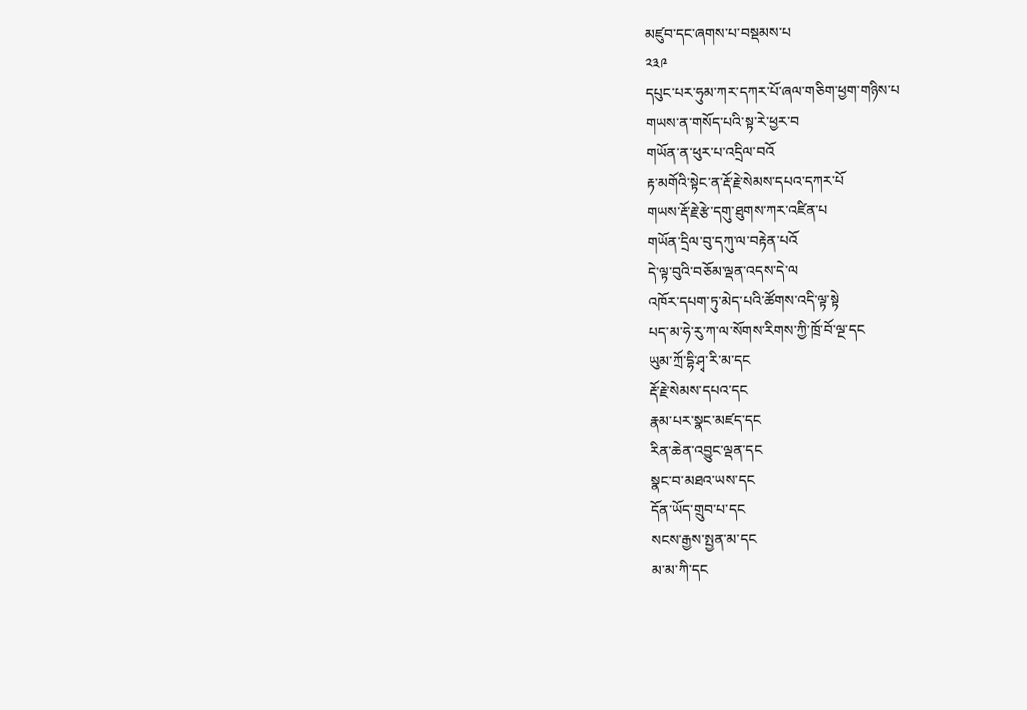མཛུབ་དང་ཞགས་པ་བསྡམས་པ
༢༣༩
དཔུང་པར་ཧུམ་ཀར་དཀར་པོ་ཞལ་གཅིག་ཕྱག་གཉིས་པ
གཡས་ན་གསོད་པའི་སྟ་རེ་ཕྱར་བ
གཡོན་ན་ཕུར་པ་འདྲིལ་བའོ
རྟ་མགོའི་སྟེང་ན་རྡོ་རྗེ་སེམས་དཔའ་དཀར་པོ
གཡས་རྡོ་རྗེ་རྩེ་དགུ་ཐུགས་ཀར་འཛིན་པ
གཡོན་དྲིལ་བུ་དཀུ་ལ་བརྟེན་པའོ
དེ་ལྟ་བུའི་བཅོམ་ལྡན་འདས་དེ་ལ
འཁོར་དཔག་ཏུ་མེད་པའི་ཚོགས་འདི་ལྟ་སྟེ
པད་མ་ཧེ་རུ་ཀ་ལ་སོགས་རིགས་ཀྱི་ཁྲོ་བོ་ལྔ་དང
ཡུམ་ཀྲོ་དྷི་ཤྭ་རི་མ་དང
རྡོ་རྗེ་སེམས་དཔའ་དང
རྣམ་པར་སྣང་མཛད་དང
རིན་ཆེན་འབྱུང་ལྡན་དང
སྣང་བ་མཐའ་ཡས་དང
དོན་ཡོད་གྲུབ་པ་དང
སངས་རྒྱས་སྤྱན་མ་དང
མ་མ་ཀི་དང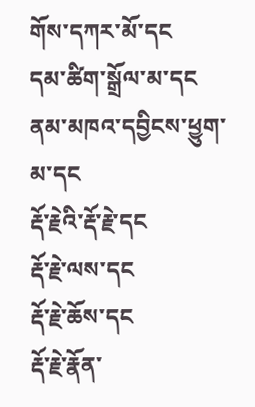གོས་དཀར་མོ་དང
དམ་ཚིག་སྒྲོལ་མ་དང
ནམ་མཁའ་དབྱིངས་ཕྱུག་མ་དང
རྡོ་རྗེའི་རྡོ་རྗེ་དང
རྡོ་རྗེ་ལས་དང
རྡོ་རྗེ་ཆོས་དང
རྡོ་རྗེ་རྣོན་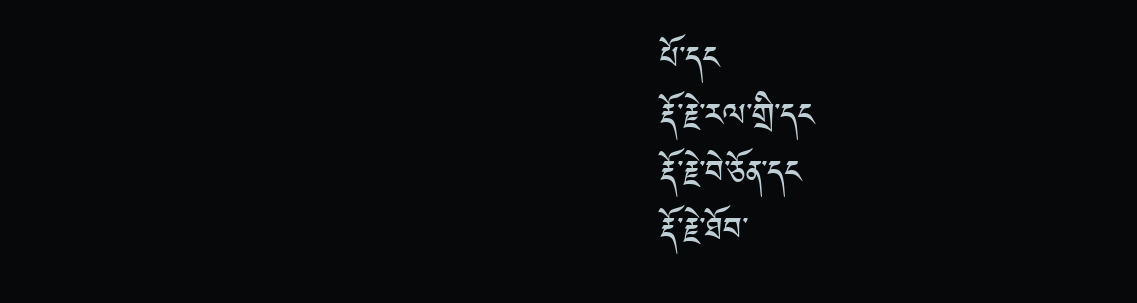པོ་དང
རྡོ་རྗེ་རལ་གྲི་དང
རྡོ་རྗེ་བེ་ཅོན་དང
རྡོ་རྗེ་ཐོབ་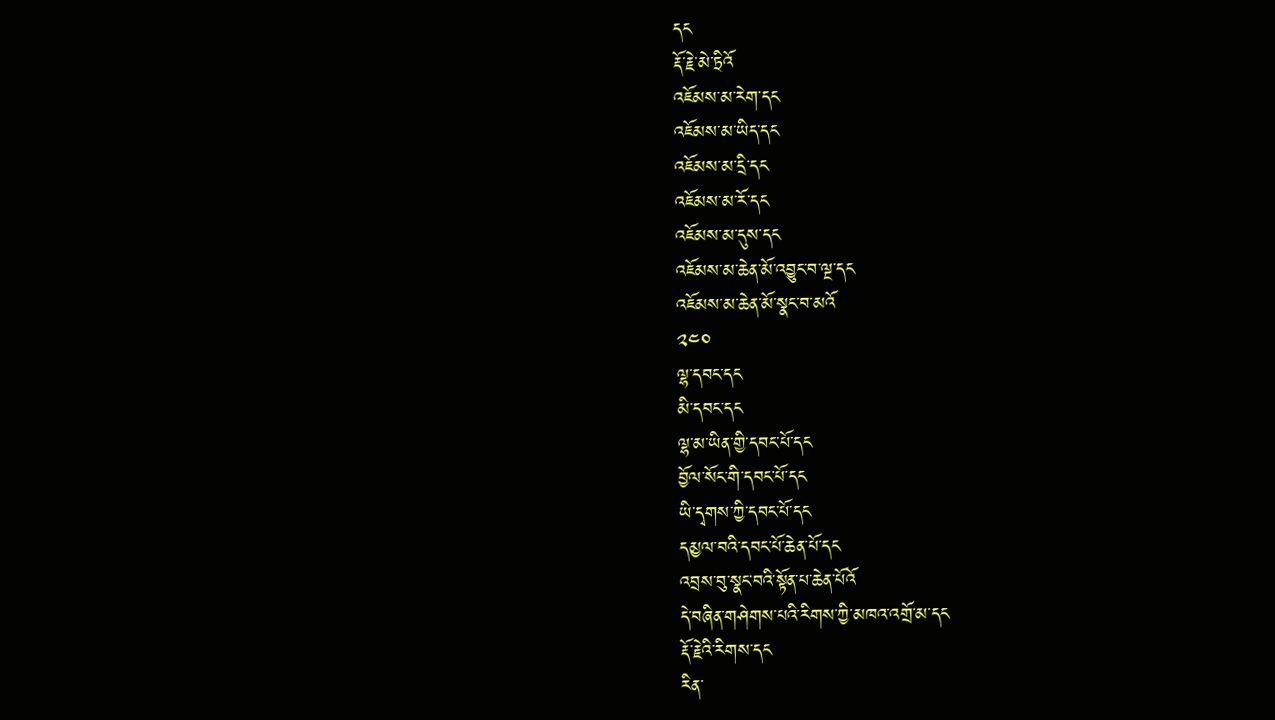དང
རྡོ་རྗེ་མེ་ཏྲིའོ
འཇོམས་མ་རེག་དང
འཇོམས་མ་ཡིད་དང
འཇོམས་མ་དྲི་དང
འཇོམས་མ་རོ་དང
འཇོམས་མ་དུས་དང
འཇོམས་མ་ཆེན་མོ་འབྱུང་བ་ལྔ་དང
འཇོམས་མ་ཆེན་མོ་སྣང་བ་མའོ
༢༤༠
ལྷ་དབང་དང
མི་དབང་དང
ལྷ་མ་ཡིན་གྱི་དབང་པོ་དང
བྱོལ་སོང་གི་དབང་པོ་དང
ཡི་དྭགས་ཀྱི་དབང་པོ་དང
དམྱལ་བའི་དབང་པོ་ཆེན་པོ་དང
འབྲས་བུ་སྣང་བའི་སྟོན་པ་ཆེན་པོའོ
དེ་བཞིན་གཤེགས་པའི་རིགས་ཀྱི་མཁའ་འགྲོ་མ་དང
རྡོ་རྗེའི་རིགས་དང
རིན་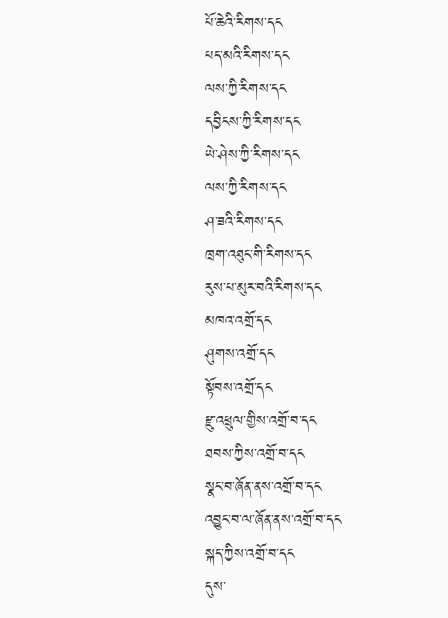པོ་ཆེའི་རིགས་དང
པད་མའི་རིགས་དང
ལས་ཀྱི་རིགས་དང
དབྱིངས་ཀྱི་རིགས་དང
ཡེ་ཤེས་ཀྱི་རིགས་དང
ལས་ཀྱི་རིགས་དང
ཤ་ཟའི་རིགས་དང
ཁྲག་འཐུང་གི་རིགས་དང
རུས་པ་མུར་བའི་རིགས་དང
མཁའ་འགྲོ་དང
ཤུགས་འགྲོ་དང
སྟོབས་འགྲོ་དང
རྫུ་འཕྲུལ་གྱིས་འགྲོ་བ་དང
ཐབས་ཀྱིས་འགྲོ་བ་དང
སྣང་བ་ཞོན་ནས་འགྲོ་བ་དང
འབྱུང་བ་ལ་ཞོན་ནས་འགྲོ་བ་དང
སྐད་ཀྱིས་འགྲོ་བ་དང
དུས་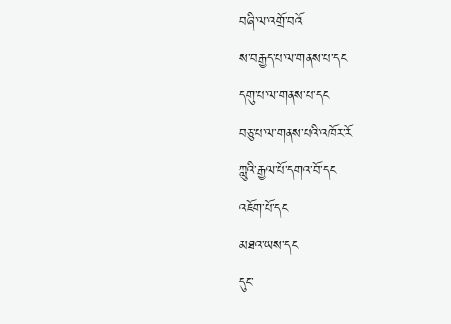བཞི་ལ་འགྲོ་བའོ
ས་བརྒྱད་པ་ལ་གནས་པ་དང
དགུ་པ་ལ་གནས་པ་དང
བཅུ་པ་ལ་གནས་པའི་འཁོར་རོ
ཀླུའི་རྒྱལ་པོ་དགའ་བོ་དང
འཇོག་པོ་དང
མཐའ་ཡས་དང
དུང་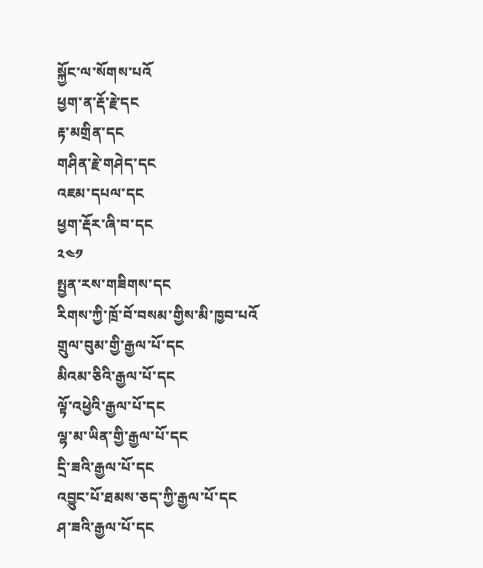སྐྱོང་ལ་སོགས་པའོ
ཕྱག་ན་རྡོ་རྗེ་དང
རྟ་མགྲིན་དང
གཤིན་རྗེ་གཤེད་དང
འཇམ་དཔལ་དང
ཕྱག་རྡོར་ཞི་བ་དང
༢༤༡
སྤྱན་རས་གཟིགས་དང
རིགས་ཀྱི་ཁྲོ་བོ་བསམ་གྱིས་མི་ཁྱབ་པའོ
གྲུལ་བུམ་གྱི་རྒྱལ་པོ་དང
མིའམ་ཅིའི་རྒྱལ་པོ་དང
ལྟོ་འཕྱེའི་རྒྱལ་པོ་དང
ལྷ་མ་ཡིན་གྱི་རྒྱལ་པོ་དང
དྲི་ཟའི་རྒྱལ་པོ་དང
འབྱུང་པོ་ཐམས་ཅད་ཀྱི་རྒྱལ་པོ་དང
ཤ་ཟའི་རྒྱལ་པོ་དང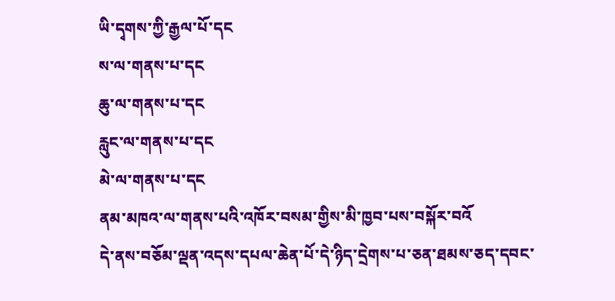ཡི་དྭགས་ཀྱི་རྒྱལ་པོ་དང
ས་ལ་གནས་པ་དང
ཆུ་ལ་གནས་པ་དང
རླུང་ལ་གནས་པ་དང
མེ་ལ་གནས་པ་དང
ནམ་མཁའ་ལ་གནས་པའི་འཁོར་བསམ་གྱིས་མི་ཁྱབ་པས་བསྐོར་བའོ
དེ་ནས་བཅོམ་ལྡན་འདས་དཔལ་ཆེན་པོ་དེ་ཉིད་དྲེགས་པ་ཅན་ཐམས་ཅད་དབང་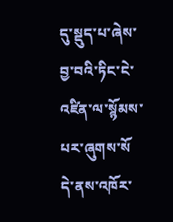དུ་སྡུད་པ་ཞེས་བྱ་བའི་ཏིང་ངེ་འཛིན་ལ་སྙོམས་པར་ཞུགས་སོ
དེ་ནས་འཁོར་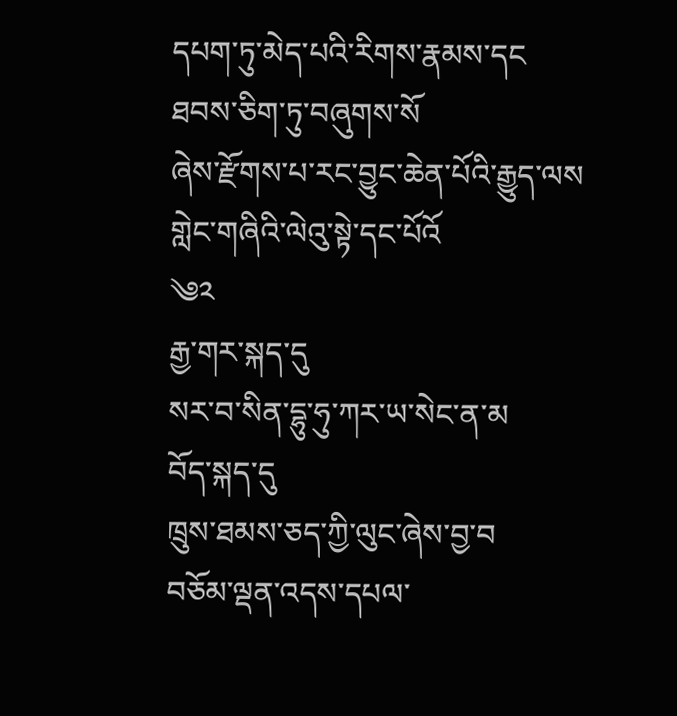དཔག་ཏུ་མེད་པའི་རིགས་རྣམས་དང
ཐབས་ཅིག་ཏུ་བཞུགས་སོ
ཞེས་རྫོགས་པ་རང་བྱུང་ཆེན་པོའི་རྒྱུད་ལས
གླེང་གཞིའི་ལེའུ་སྟེ་དང་པོའོ
༄༢
རྒྱ་གར་སྐད་དུ
སར་བ་སིན་དྷུ་ཧུ་ཀར་ཡ་སེང་ན་མ
བོད་སྐད་དུ
ཁྲུས་ཐམས་ཅད་ཀྱི་ལུང་ཞེས་བྱ་བ
བཅོམ་ལྡན་འདས་དཔལ་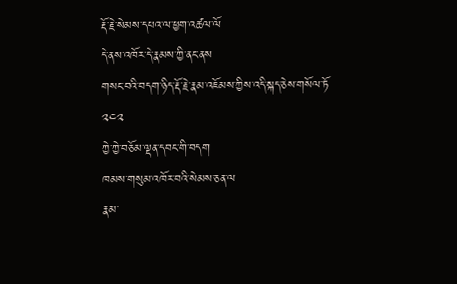རྡོ་རྗེ་སེམས་དཔའ་ལ་ཕྱག་འཚལ་ལོ
དེ་ནས་འཁོར་དེ་རྣམས་ཀྱི་ནང་ནས
གསང་བའི་བདག་ཉིད་རྡོ་རྗེ་རྣམ་འཇོམས་ཀྱིས་འདི་སྐད་ཅེས་གསོལ་ཏོ
༢༤༢
ཀྱེ་ཀྱེ་བཅོམ་ལྡན་དབང་གི་བདག
ཁམས་གསུམ་འཁོར་བའི་སེམས་ཅན་ལ
རྣམ་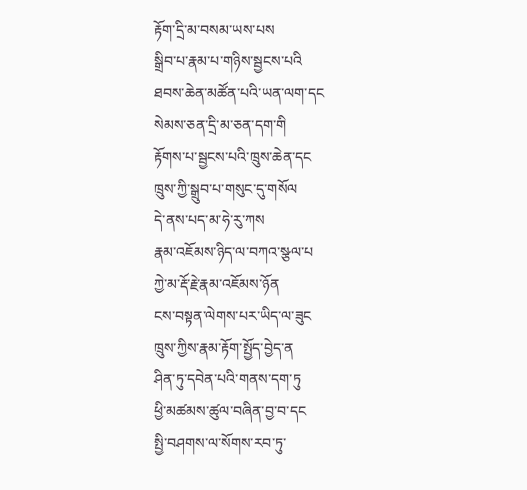རྟོག་དྲི་མ་བསམ་ཡས་པས
སྒྲིབ་པ་རྣམ་པ་གཉིས་སྦྱངས་པའི
ཐབས་ཆེན་མཚོན་པའི་ཡན་ལག་དང
སེམས་ཅན་དྲི་མ་ཅན་དག་གི
རྟོགས་པ་སྦྱངས་པའི་ཁྲུས་ཆེན་དང
ཁྲུས་ཀྱི་སྒྲུབ་པ་གསུང་དུ་གསོལ
དེ་ནས་པད་མ་ཧེ་རུ་ཀས
རྣམ་འཇོམས་ཉིད་ལ་བཀའ་སྩལ་པ
ཀྱེ་མ་རྡོ་རྗེ་རྣམ་འཇོམས་ཉོན
ངས་བསྟན་ལེགས་པར་ཡིད་ལ་ཟུང
ཁྲུས་ཀྱིས་རྣམ་རྟོག་སྤྱོད་བྱེད་ན
ཤིན་ཏུ་དབེན་པའི་གནས་དག་ཏུ
ཕྱི་མཚམས་ཚུལ་བཞིན་བྱ་བ་དང
སྤྱི་བཤགས་ལ་སོགས་རབ་ཏུ་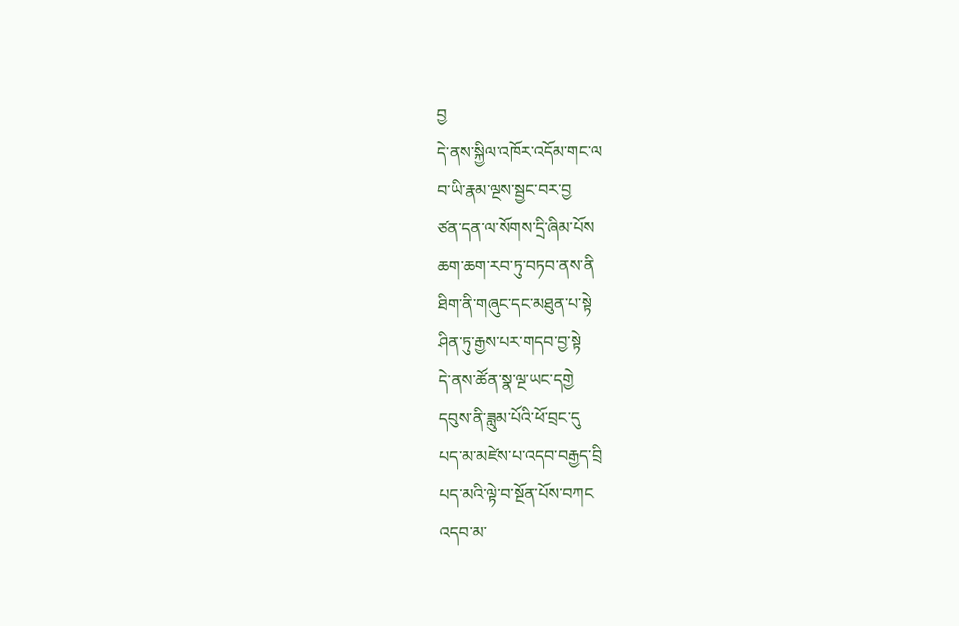བྱ
དེ་ནས་སྐྱིལ་འཁོར་འདོམ་གང་ལ
བ་ཡི་རྣམ་ལྔས་སྦྱང་བར་བྱ
ཙན་དན་ལ་སོགས་དྲི་ཞིམ་པོས
ཆག་ཆག་རབ་ཏུ་བཏབ་ནས་ནི
ཐིག་ནི་གཞུང་དང་མཐུན་པ་སྟེ
ཤིན་ཏུ་རྒྱས་པར་གདབ་བྱ་སྟེ
དེ་ནས་ཚོན་སྣ་ལྔ་ཡང་དགྱེ
དབུས་ནི་ཟླུམ་པོའི་ཕོ་བྲང་དུ
པད་མ་མཛེས་པ་འདབ་བརྒྱད་བྲི
པད་མའི་ལྟེ་བ་སྔོན་པོས་བཀང
འདབ་མ་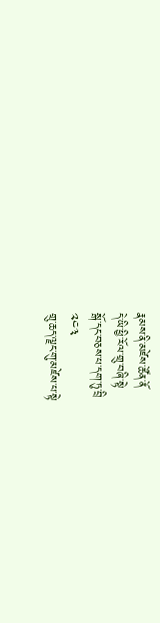རྣམས་ནི་མཛེས་ཚོན་ནོ
དེ་ཡི་ཕྱི་རོལ་གྲུ་བཞི་སྟེ
སྒོ་དང་བཅས་པ་དག་ཏུ་བྲི
༢༤༣
གྲུ་ཆད་ལྗང་གུ་མཛེས་པ་སྟེ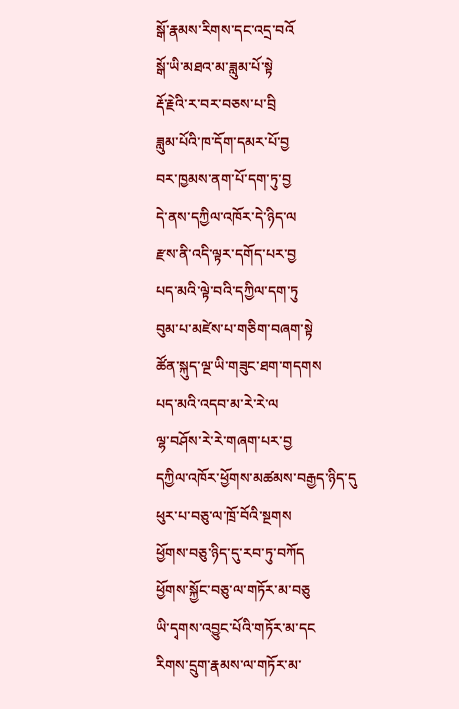སྒོ་རྣམས་རིགས་དང་འདྲ་བའོ
སྒོ་ཡི་མཐའ་མ་ཟླུམ་པོ་སྟེ
རྡོ་རྗེའི་ར་བར་བཅས་པ་བྲི
ཟླུམ་པོའི་ཁ་དོག་དམར་པོ་བྱ
བར་ཁྱམས་ནག་པོ་དག་ཏུ་བྱ
དེ་ནས་དཀྱིལ་འཁོར་དེ་ཉིད་ལ
རྫས་ནི་འདི་ལྟར་དགོད་པར་བྱ
པད་མའི་ལྟེ་བའི་དཀྱིལ་དག་ཏུ
བུམ་པ་མཛེས་པ་གཅིག་བཞག་སྟེ
ཚོན་སྐུད་ལྔ་ཡི་གཟུང་ཐག་གདགས
པད་མའི་འདབ་མ་རེ་རེ་ལ
ལྷ་བཤོས་རེ་རེ་གཞག་པར་བྱ
དཀྱིལ་འཁོར་ཕྱོགས་མཚམས་བརྒྱད་ཉིད་དུ
ཕུར་པ་བཅུ་ལ་ཁྲོ་བོའི་སྔགས
ཕྱོགས་བཅུ་ཉིད་དུ་རབ་ཏུ་བཀོད
ཕྱོགས་སྐྱོང་བཅུ་ལ་གཏོར་མ་བཅུ
ཡི་དྭགས་འབྱུང་པོའི་གཏོར་མ་དང
རིགས་དྲུག་རྣམས་ལ་གཏོར་མ་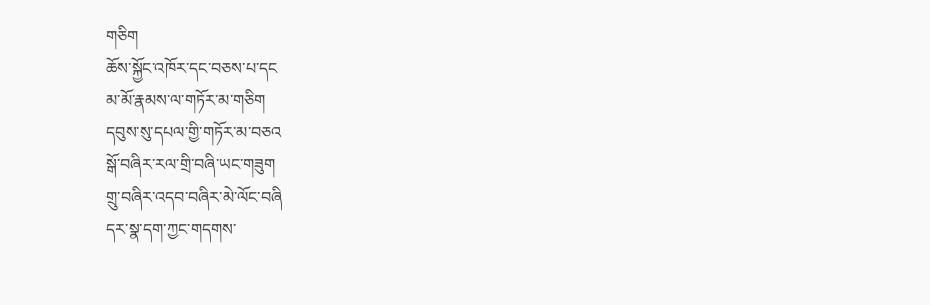གཅིག
ཆོས་སྐྱོང་འཁོར་དང་བཅས་པ་དང
མ་མོ་རྣམས་ལ་གཏོར་མ་གཅིག
དབུས་སུ་དཔལ་གྱི་གཏོར་མ་བཅའ
སྒོ་བཞིར་རལ་གྲི་བཞི་ཡང་གཟུག
གྲུ་བཞིར་འདབ་བཞིར་མེ་ལོང་བཞི
དར་སྣ་དག་ཀྱང་གདགས་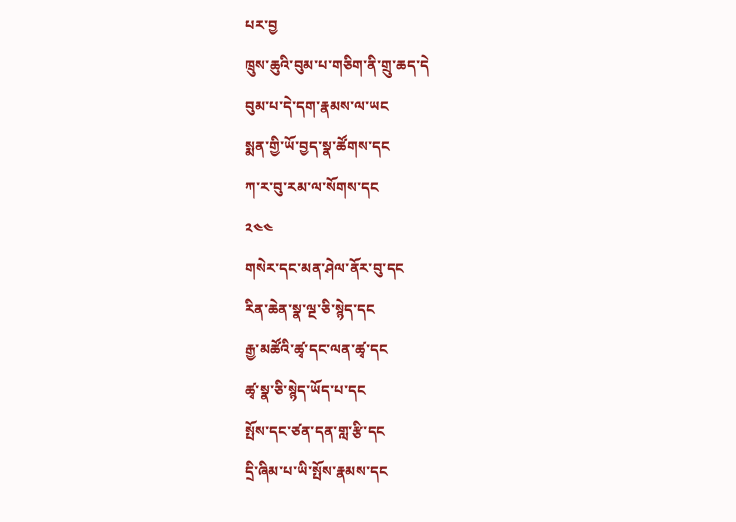པར་བྱ
ཁྲུས་ཆུའི་བུམ་པ་གཅིག་ནི་གྲུ་ཆད་དེ
བུམ་པ་དེ་དག་རྣམས་ལ་ཡང
སྨན་གྱི་ཡོ་བྱད་སྣ་ཚོགས་དང
ཀ་ར་བུ་རམ་ལ་སོགས་དང
༢༤༤
གསེར་དང་མན་ཤེལ་ནོར་བུ་དང
རིན་ཆེན་སྣ་ལྔ་ཅི་སྙེད་དང
རྒྱ་མཚོའི་ཚྭ་དང་ལན་ཚྭ་དང
ཚྭ་སྣ་ཅི་སྙེད་ཡོད་པ་དང
སྤོས་དང་ཙན་དན་གླ་རྩི་དང
དྲི་ཞིམ་པ་ཡི་སྤོས་རྣམས་དང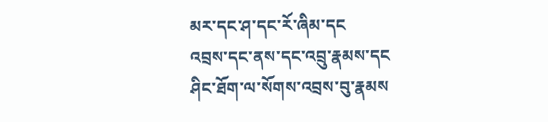མར་དང་ཤ་དང་རོ་ཞིམ་དང
འབྲས་དང་ནས་དང་འབྲུ་རྣམས་དང
ཤིང་ཐོག་ལ་སོགས་འབྲས་བུ་རྣམས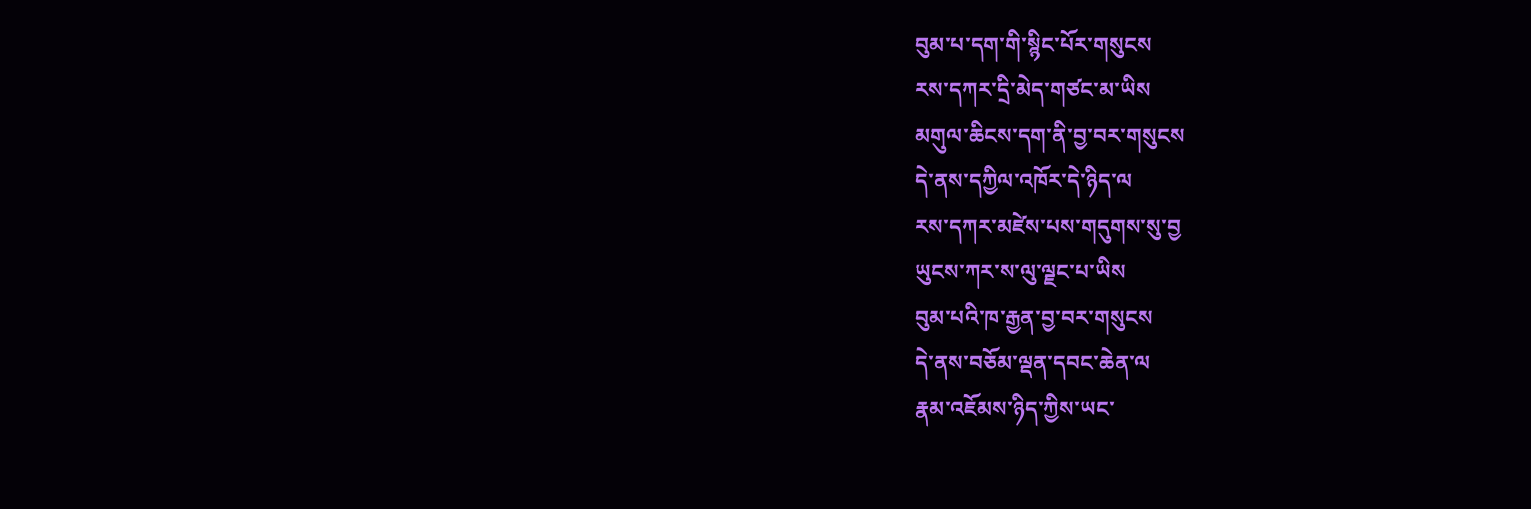བུམ་པ་དག་གི་སྙིང་པོར་གསུངས
རས་དཀར་དྲི་མེད་གཙང་མ་ཡིས
མགུལ་ཆིངས་དག་ནི་བྱ་བར་གསུངས
དེ་ནས་དཀྱིལ་འཁོར་དེ་ཉིད་ལ
རས་དཀར་མཛེས་པས་གདུགས་སུ་བྱ
ཡུངས་ཀར་ས་ལུ་ལྗང་པ་ཡིས
བུམ་པའི་ཁ་རྒྱན་བྱ་བར་གསུངས
དེ་ནས་བཅོམ་ལྡན་དབང་ཆེན་ལ
རྣམ་འཇོམས་ཉིད་ཀྱིས་ཡང་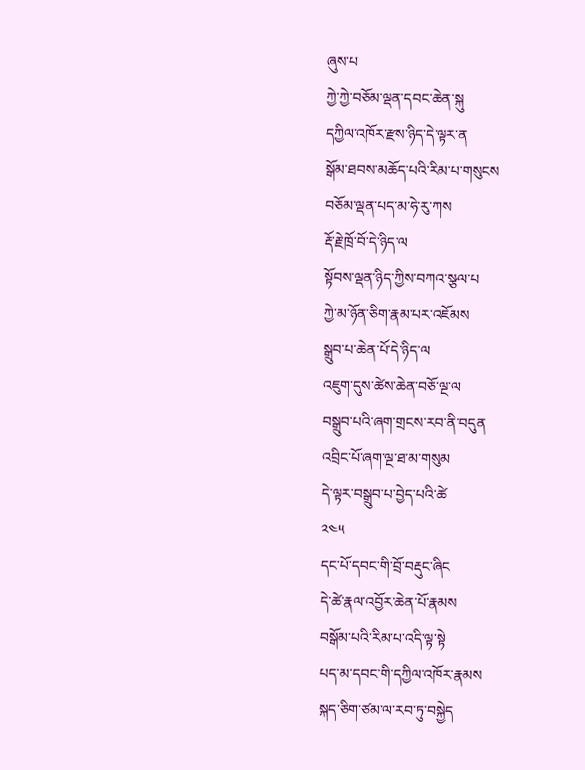ཞུས་པ
ཀྱེ་ཀྱེ་བཅོམ་ལྡན་དབང་ཆེན་སྐུ
དཀྱིལ་འཁོར་རྫས་ཉིད་དེ་ལྟར་ན
སྒོམ་ཐབས་མཆོད་པའི་རིམ་པ་གསུངས
བཅོམ་ལྡན་པད་མ་ཧེ་རུ་ཀས
རྡོ་རྗེ་ཁྲོ་བོ་དེ་ཉིད་ལ
སྟོབས་ལྡན་ཉིད་ཀྱིས་བཀའ་སྩལ་པ
ཀྱེ་མ་ཉོན་ཅིག་རྣམ་པར་འཇོམས
སྒྲུབ་པ་ཆེན་པོ་དེ་ཉིད་ལ
འཇུག་དུས་ཚེས་ཆེན་བཅོ་ལྔ་ལ
བསྒྲུབ་པའི་ཞག་གྲངས་རབ་ནི་བདུན
འབྲིང་པོ་ཞག་ལྔ་ཐ་མ་གསུམ
དེ་ལྟར་བསྒྲུབ་པ་བྱེད་པའི་ཚེ
༢༤༥
དང་པོ་དབང་གི་བྲོ་བརྡུང་ཞིང
དེ་ཚེ་རྣལ་འབྱོར་ཆེན་པོ་རྣམས
བསྒོམ་པའི་རིམ་པ་འདི་ལྟ་སྟེ
པད་མ་དབང་གི་དཀྱིལ་འཁོར་རྣམས
སྐད་ཅིག་ཙམ་ལ་རབ་ཏུ་བསྐྱེད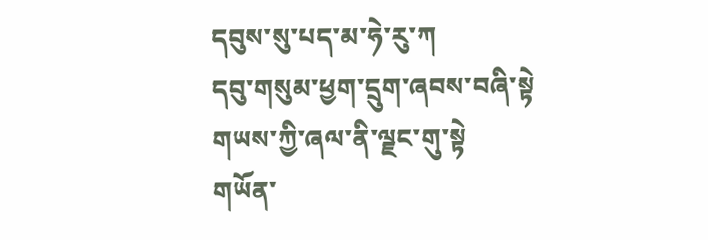དབུས་སུ་པད་མ་ཧེ་རུ་ཀ
དབུ་གསུམ་ཕྱག་དྲུག་ཞབས་བཞི་སྟེ
གཡས་ཀྱི་ཞལ་ནི་ལྗང་གུ་སྟེ
གཡོན་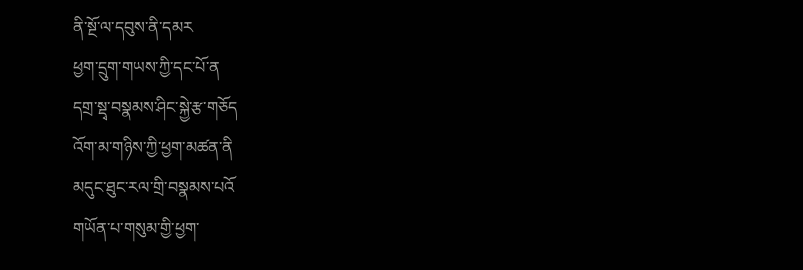ནི་སྔོ་ལ་དབུས་ནི་དམར
ཕྱག་དྲུག་གཡས་ཀྱི་དང་པོ་ན
དགྲ་སྡྭ་བསྣམས་ཤིང་སྐྱེ་རྩ་གཅོད
འོག་མ་གཉིས་ཀྱི་ཕྱག་མཚན་ནི
མདུང་ཐུང་རལ་གྲི་བསྣམས་པའོ
གཡོན་པ་གསུམ་གྱི་ཕྱག་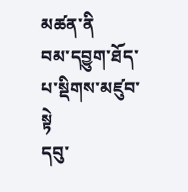མཚན་ནི
བམ་དབྱུག་ཐོད་པ་སྡིགས་མཛུབ་སྟེ
དབུ་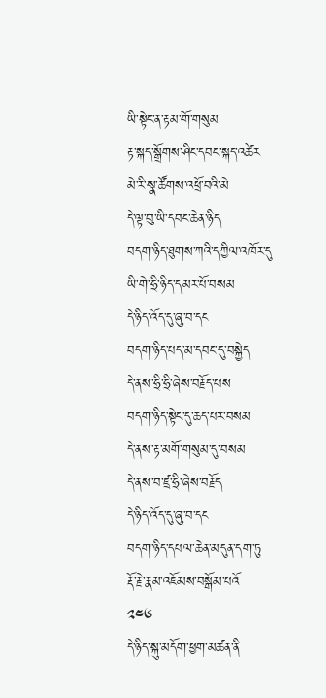ཡི་སྟེང་ན་རྟམ་གོ་གསུམ
རྟ་སྐད་སྒྲོགས་ཤིང་དབང་སྐད་འཚེར
མེ་རི་སྣ་ཚོགས་འཕྲོ་བའི་མེ
དེ་ལྟ་བུ་ཡི་དབང་ཆེན་ཉིད
བདག་ཉིད་ཐུགས་ཀའི་དཀྱིལ་འཁོར་དུ
ཡི་གེ་ཧྲི་ཉིད་དམར་པོ་བསམ
དེ་ཉིད་འོད་དུ་ཞུ་བ་དང
བདག་ཉིད་པད་མ་དབང་དུ་བསྐྱེད
དེ་ནས་ཧྲི་ཧྲི་ཞེས་བརྗོད་པས
བདག་ཉིད་སྟེང་དུ་ཆད་པར་བསམ
དེ་ནས་རྟ་མགོ་གསུམ་དུ་བསམ
དེ་ནས་བ་ཛྲ་ཧྲི་ཞེས་བརྗོད
དེ་ཉིད་འོད་དུ་ཞུ་བ་དང
བདག་ཉིད་དཔལ་ཆེན་མདུན་དག་ཏུ
རྡོ་རྗེ་རྣམ་འཇོམས་བསྒོམ་པའོ
༢༤༦
དེ་ཉིད་སྐུ་མདོག་ཕྱག་མཚན་ནི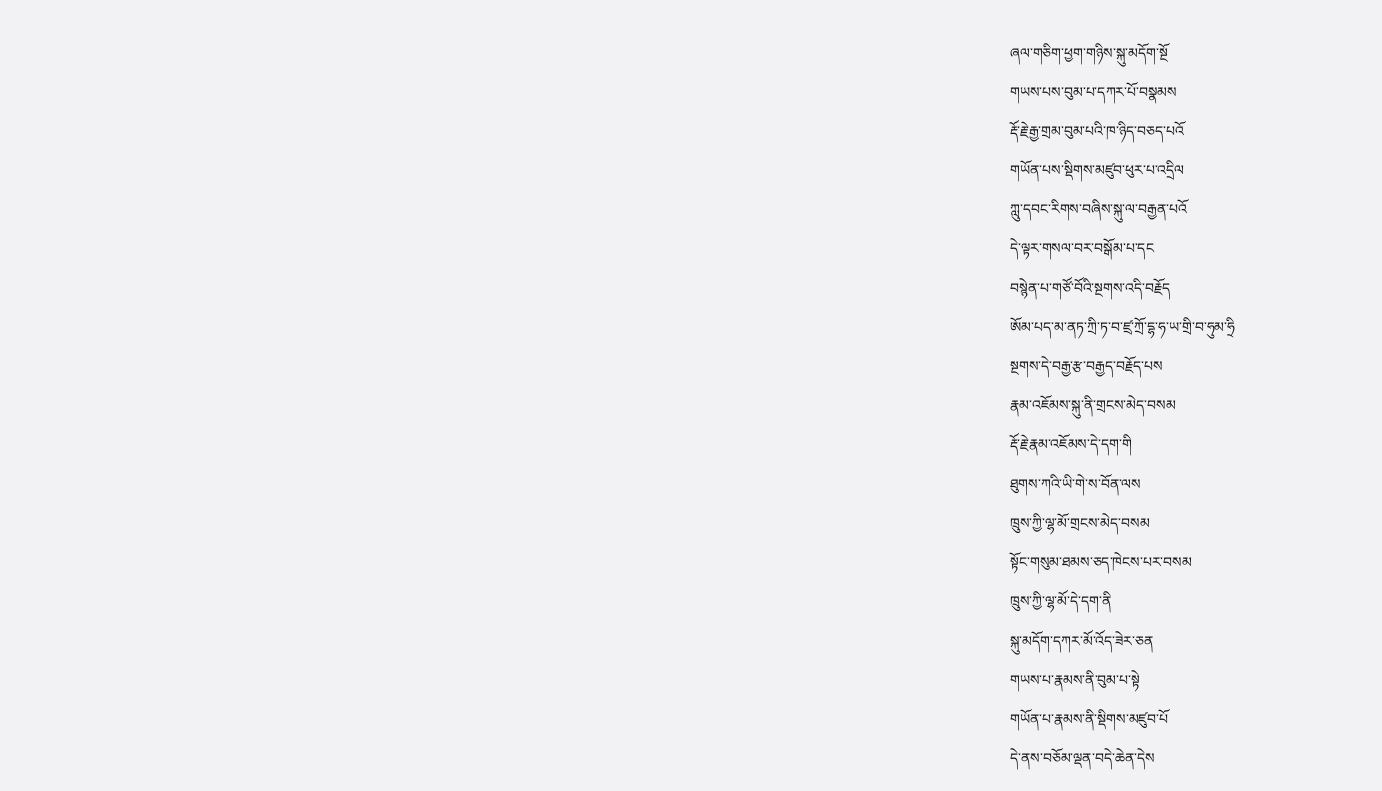ཞལ་གཅིག་ཕྱག་གཉིས་སྐུ་མདོག་སྔོ
གཡས་པས་བུམ་པ་དཀར་པོ་བསྣམས
རྡོ་རྗེ་རྒྱ་གྲམ་བུམ་པའི་ཁ་ཉིད་བཅད་པའོ
གཡོན་པས་སྡིགས་མཛུབ་ཕུར་པ་འདྲིལ
ཀླུ་དབང་རིགས་བཞིས་སྐུ་ལ་བརྒྱན་པའོ
དེ་ལྟར་གསལ་བར་བསྒོམ་པ་དང
བསྙེན་པ་གཙོ་བོའི་སྔགས་འདི་བརྗོད
ཨོམ་པད་མ་ནཏ་ཀྲི་ཏ་བ་ཛྲ་ཀྲོ་དྷ་ཧ་ཡ་གྲི་བ་ཧུམ་ཧྲི
སྔགས་དེ་བརྒྱ་རྩ་བརྒྱད་བརྗོད་པས
རྣམ་འཇོམས་སྐུ་ནི་གྲངས་མེད་བསམ
རྡོ་རྗེ་རྣམ་འཇོམས་དེ་དག་གི
ཐུགས་ཀའི་ཡི་གེ་ས་བོན་ལས
ཁྲུས་ཀྱི་ལྷ་མོ་གྲངས་མེད་བསམ
སྟོང་གསུམ་ཐམས་ཅད་ཁེངས་པར་བསམ
ཁྲུས་ཀྱི་ལྷ་མོ་དེ་དག་ནི
སྐུ་མདོག་དཀར་མོ་འོད་ཟེར་ཅན
གཡས་པ་རྣམས་ནི་བུམ་པ་སྟེ
གཡོན་པ་རྣམས་ནི་སྡིགས་མཛུབ་པོ
དེ་ནས་བཅོམ་ལྡན་བདེ་ཆེན་དེས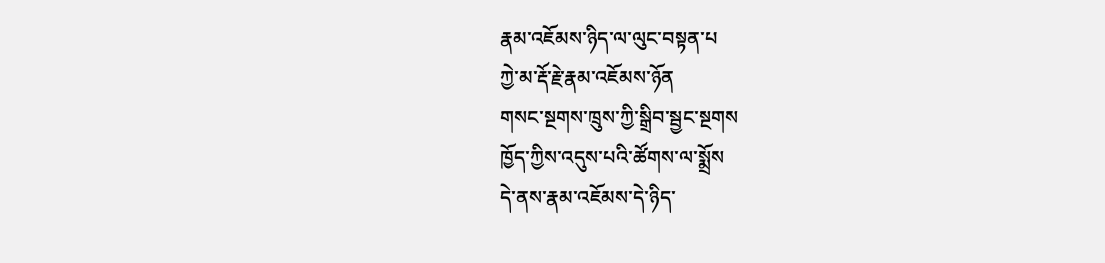རྣམ་འཇོམས་ཉིད་ལ་ལུང་བསྟན་པ
ཀྱེ་མ་རྡོ་རྗེ་རྣམ་འཇོམས་ཉོན
གསང་སྔགས་ཁྲུས་ཀྱི་སྒྲིབ་སྦྱང་སྔགས
ཁྱོད་ཀྱིས་འདུས་པའི་ཚོགས་ལ་སྨྲོས
དེ་ནས་རྣམ་འཇོམས་དེ་ཉིད་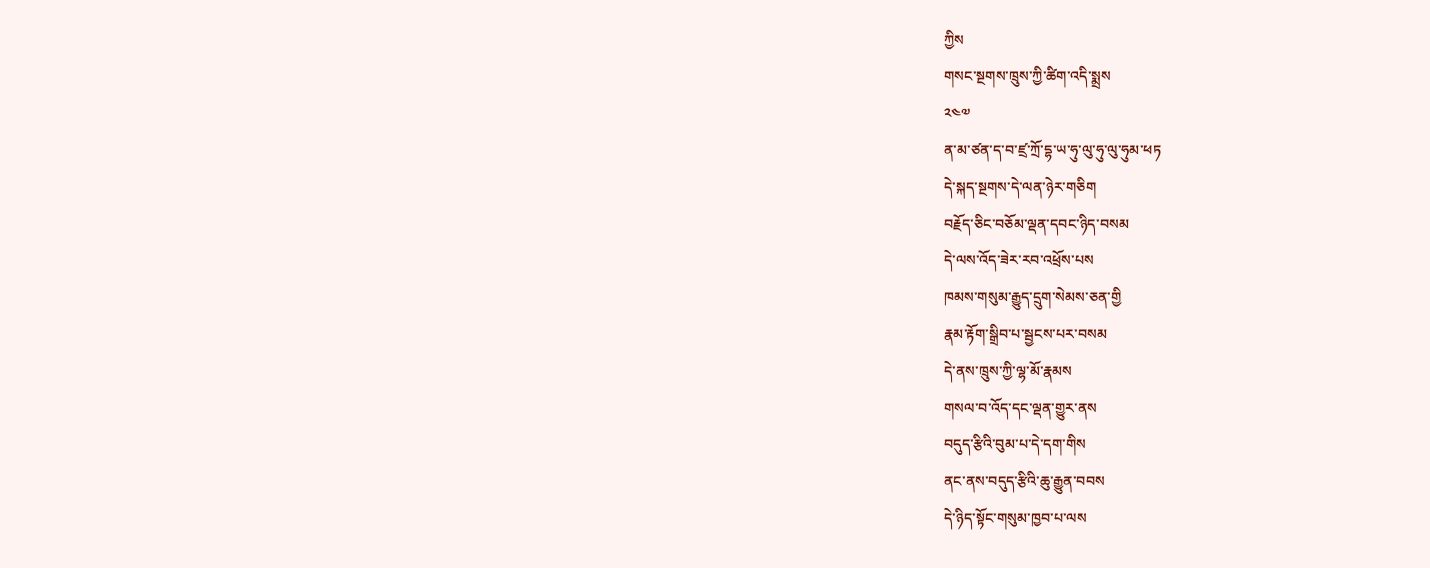ཀྱིས
གསང་སྔགས་ཁྲུས་ཀྱི་ཚིག་འདི་སྨྲས
༢༤༧
ན་མ་ཙན་ད་བ་ཛྲ་ཀྲོ་དྷ་ཡ་ཧུ་ལུ་ཧུ་ལུ་ཧུམ་ཕཏ
དེ་སྐད་སྔགས་དེ་ལན་ཉེར་གཅིག
བརྗོད་ཅིང་བཅོམ་ལྡན་དབང་ཉིད་བསམ
དེ་ལས་འོད་ཟེར་རབ་འཕྲོས་པས
ཁམས་གསུམ་རྒྱུད་དྲུག་སེམས་ཅན་གྱི
རྣམ་རྟོག་སྒྲིབ་པ་སྦྱངས་པར་བསམ
དེ་ནས་ཁྲུས་ཀྱི་ལྷ་མོ་རྣམས
གསལ་བ་འོད་དང་ལྡན་གྱུར་ནས
བདུད་རྩིའི་བུམ་པ་དེ་དག་གིས
ནང་ནས་བདུད་རྩིའི་ཆུ་རྒྱུན་བབས
དེ་ཉིད་སྟོང་གསུམ་ཁྱབ་པ་ལས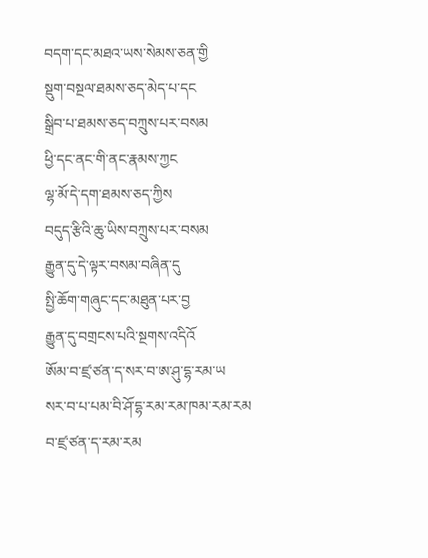བདག་དང་མཐའ་ཡས་སེམས་ཅན་གྱི
སྡུག་བསྔལ་ཐམས་ཅད་མེད་པ་དང
སྒྲིབ་པ་ཐམས་ཅད་བཀྲུས་པར་བསམ
ཕྱི་དང་ནང་གི་ནང་རྣམས་ཀྱང
ལྷ་མོ་དེ་དག་ཐམས་ཅད་ཀྱིས
བདུད་རྩིའི་ཆུ་ཡིས་བཀྲུས་པར་བསམ
རྒྱུན་དུ་དེ་ལྟར་བསམ་བཞིན་དུ
སྤྱི་ཆོག་གཞུང་དང་མཐུན་པར་བྱ
རྒྱུན་དུ་བགྲངས་པའི་སྔགས་འདིའོ
ཨོམ་བ་ཛྲ་ཙན་ད་སར་བ་ཨ་ཤུ་དྷ་རམ་ཡ
སར་བ་པ་པམ་བི་ཤོ་དྷ་རམ་རམ་ཁམ་རམ་རམ
བ་ཛྲ་ཙན་ད་རམ་རམ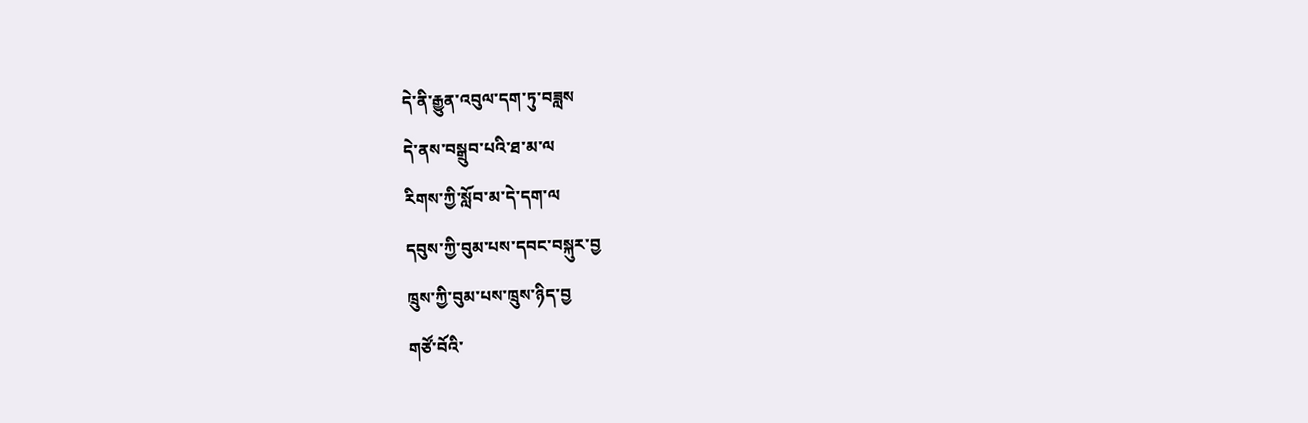དེ་ནི་རྒྱུན་འབུལ་དག་ཏུ་བཟླས
དེ་ནས་བསྒྲུབ་པའི་ཐ་མ་ལ
རིགས་ཀྱི་སློབ་མ་དེ་དག་ལ
དབུས་ཀྱི་བུམ་པས་དབང་བསྐུར་བྱ
ཁྲུས་ཀྱི་བུམ་པས་ཁྲུས་ཉིད་བྱ
གཙོ་བོའི་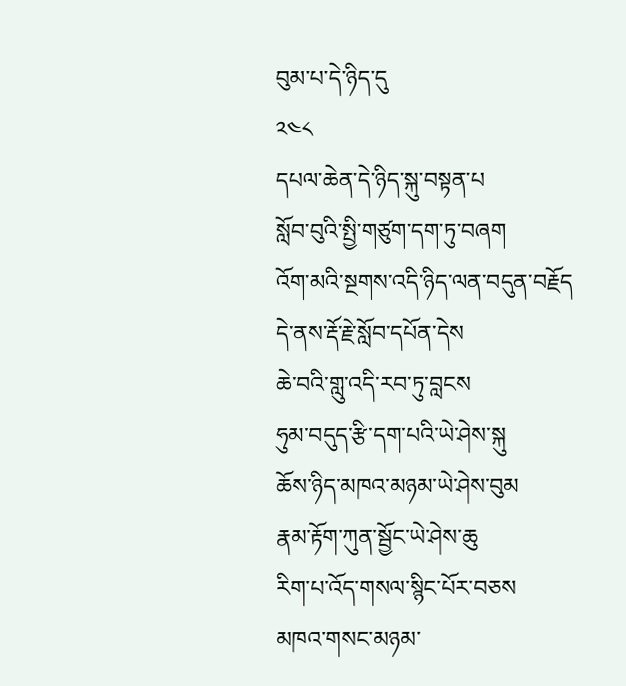བུམ་པ་དེ་ཉིད་དུ
༢༤༨
དཔལ་ཆེན་དེ་ཉིད་སྐུ་བསྟན་པ
སློབ་བུའི་སྤྱི་གཙུག་དག་ཏུ་བཞག
འོག་མའི་སྔགས་འདི་ཉིད་ལན་བདུན་བརྗོད
དེ་ནས་རྡོ་རྗེ་སློབ་དཔོན་དེས
ཆེ་བའི་གླུ་འདི་རབ་ཏུ་བླངས
ཧུམ་བདུད་རྩི་དག་པའི་ཡེ་ཤེས་སྐུ
ཆོས་ཉིད་མཁའ་མཉམ་ཡེ་ཤེས་བུམ
རྣམ་རྟོག་ཀུན་སྦྱོང་ཡེ་ཤེས་ཆུ
རིག་པ་འོད་གསལ་སྙིང་པོར་བཅས
མཁའ་གསང་མཉམ་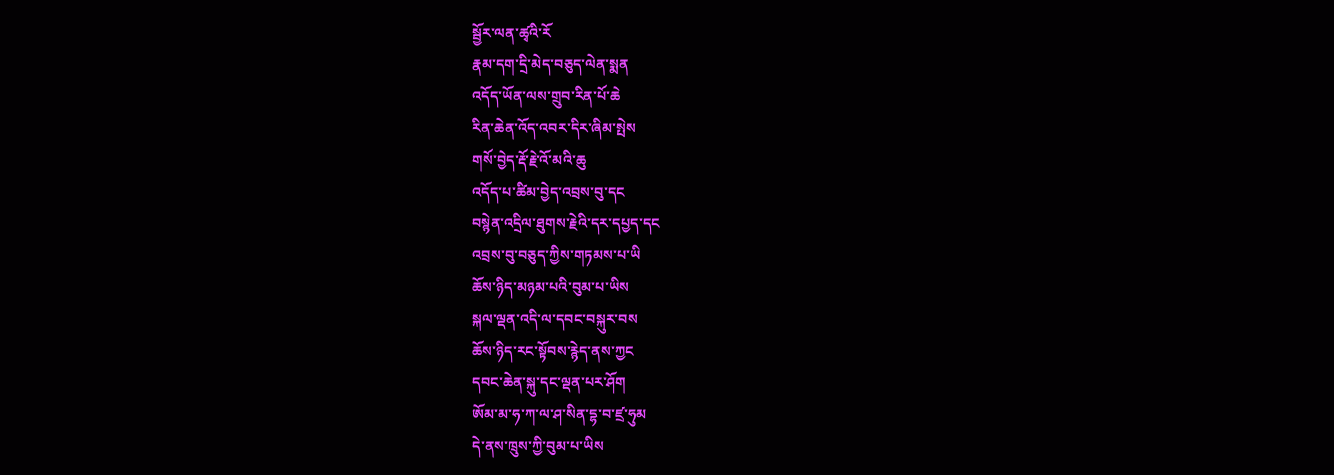སྦྱོར་ལན་ཚྭའི་རོ
རྣམ་དག་དྲི་མེད་བཅུད་ལེན་སྨན
འདོད་ཡོན་ལས་གྲུབ་རིན་པོ་ཆེ
རིན་ཆེན་འོད་འབར་དིར་ཞིམ་སྤེས
གསོ་བྱེད་རྡོ་རྗེ་འོ་མའི་ཆུ
འདོད་པ་ཚིམ་བྱེད་འབྲས་བུ་དང
བསྙེན་འདྲིལ་ཐུགས་རྗེའི་དར་དཔྱད་དང
འབྲས་བུ་བཅུད་ཀྱིས་གཏམས་པ་ཡི
ཆོས་ཉིད་མཉམ་པའི་བུམ་པ་ཡིས
སྐལ་ལྡན་འདི་ལ་དབང་བསྐུར་བས
ཆོས་ཉིད་རང་སྟོབས་རྙེད་ནས་ཀྱང
དབང་ཆེན་སྐུ་དང་ལྡན་པར་ཤོག
ཨོམ་མ་ཧ་ཀ་ལ་ཤ་སིན་དྷ་བ་ཛྲ་ཧུམ
དེ་ནས་ཁྲུས་ཀྱི་བུམ་པ་ཡིས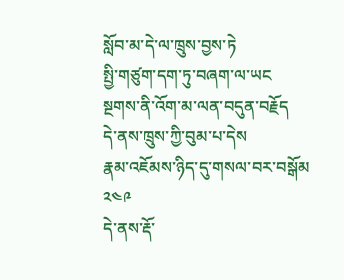སློབ་མ་དེ་ལ་ཁྲུས་བྱས་ཏེ
སྤྱི་གཙུག་དག་ཏུ་བཞག་ལ་ཡང
སྔགས་ནི་འོག་མ་ལན་བདུན་བརྗོད
དེ་ནས་ཁྲུས་ཀྱི་བུམ་པ་དེས
རྣམ་འཇོམས་ཉིད་དུ་གསལ་བར་བསྒོམ
༢༤༩
དེ་ནས་རྡོ་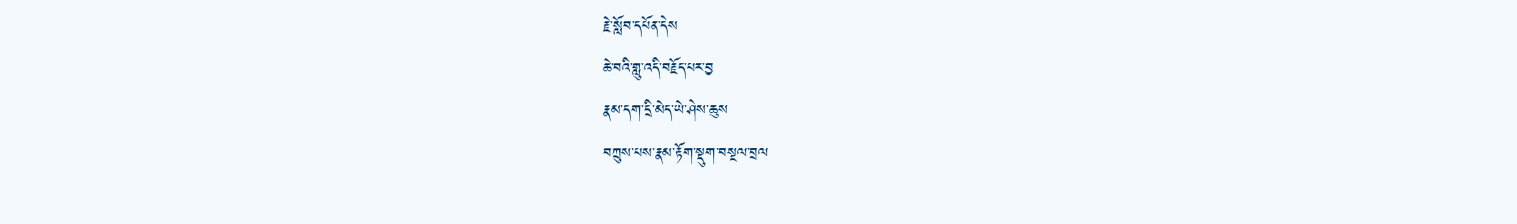རྗེ་སློབ་དཔོན་དེས
ཆེ་བའི་གླུ་འདི་བརྗོད་པར་བྱ
རྣམ་དག་དྲི་མེད་ཡེ་ཤེས་ཆུས
བཀྲུས་པས་རྣམ་རྟོག་སྡུག་བསྔལ་བྲལ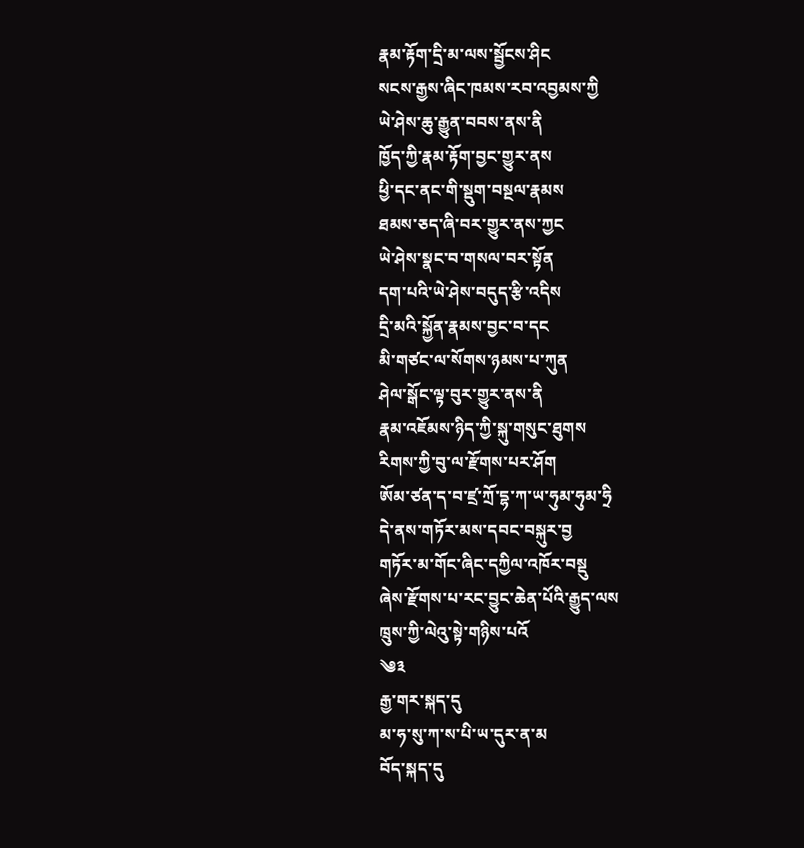རྣམ་རྟོག་དྲི་མ་ལས་སྦྱོངས་ཤིང
སངས་རྒྱས་ཞིང་ཁམས་རབ་འབྱམས་ཀྱི
ཡེ་ཤེས་ཆུ་རྒྱུན་བབས་ནས་ནི
ཁྱོད་ཀྱི་རྣམ་རྟོག་བྱང་གྱུར་ནས
ཕྱི་དང་ནང་གི་སྡུག་བསྔལ་རྣམས
ཐམས་ཅད་ཞི་བར་གྱུར་ནས་ཀྱང
ཡེ་ཤེས་སྣང་བ་གསལ་བར་སྟོན
དག་པའི་ཡེ་ཤེས་བདུད་རྩི་འདིས
དྲི་མའི་སྐྱོན་རྣམས་བྱང་བ་དང
མི་གཙང་ལ་སོགས་ཉམས་པ་ཀུན
ཤེལ་སྒོང་ལྟ་བུར་གྱུར་ནས་ནི
རྣམ་འཇོམས་ཉིད་ཀྱི་སྐུ་གསུང་ཐུགས
རིགས་ཀྱི་བུ་ལ་རྫོགས་པར་ཤོག
ཨོམ་ཙན་ད་བ་ཛྲ་ཀྲོ་དྷ་ཀ་ཡ་ཧུམ་ཧུམ་ཧྲི
དེ་ནས་གཏོར་མས་དབང་བསྐུར་བྱ
གཏོར་མ་གོང་ཞིང་དཀྱིལ་འཁོར་བསྡུ
ཞེས་རྫོགས་པ་རང་བྱུང་ཆེན་པོའི་རྒྱུད་ལས
ཁྲུས་ཀྱི་ལེའུ་སྟེ་གཉིས་པའོ
༄༣
རྒྱ་གར་སྐད་དུ
མ་ཧ་སུ་ཀ་ས་པི་ཡ་དུར་ན་མ
བོད་སྐད་དུ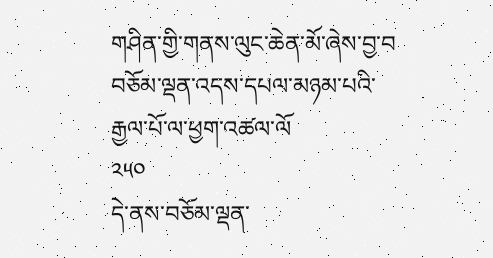གཤིན་གྱི་གནས་ལུང་ཆེན་མོ་ཞེས་བྱ་བ
བཅོམ་ལྡན་འདས་དཔལ་མཉམ་པའི་རྒྱལ་པོ་ལ་ཕྱག་འཚལ་ལོ
༢༥༠
དེ་ནས་བཅོམ་ལྡན་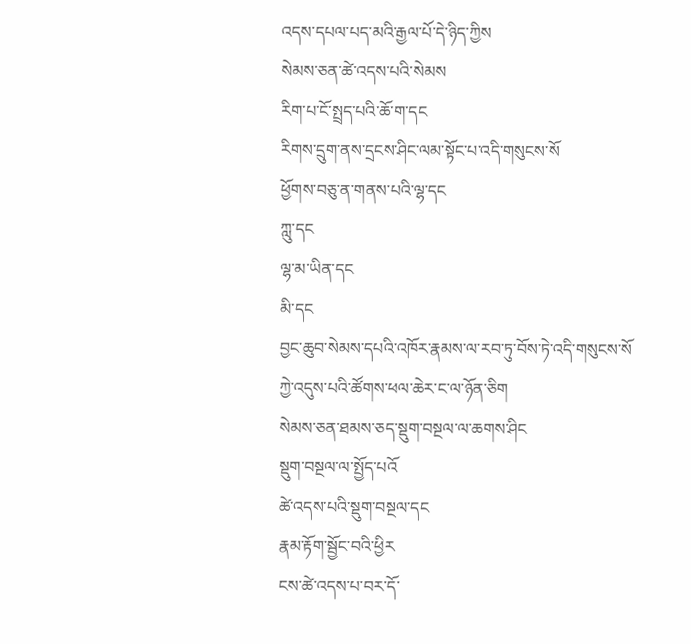འདས་དཔལ་པད་མའི་རྒྱལ་པོ་དེ་ཉིད་ཀྱིས
སེམས་ཅན་ཚེ་འདས་པའི་སེམས
རིག་པ་ངོ་སྤྲད་པའི་ཆོ་ག་དང
རིགས་དྲུག་ནས་དྲངས་ཤིང་ལམ་སྟོང་པ་འདི་གསུངས་སོ
ཕྱོགས་བཅུ་ན་གནས་པའི་ལྷ་དང
ཀླུ་དང
ལྷ་མ་ཡིན་དང
མི་དང
བྱང་ཆུབ་སེམས་དཔའི་འཁོར་རྣམས་ལ་རབ་ཏུ་བོས་ཏེ་འདི་གསུངས་སོ
ཀྱེ་འདུས་པའི་ཚོགས་ཕལ་ཆེར་ང་ལ་ཉོན་ཅིག
སེམས་ཅན་ཐམས་ཅད་སྡུག་བསྔལ་ལ་ཆགས་ཤིང
སྡུག་བསྔལ་ལ་སྤྱོད་པའོ
ཚེ་འདས་པའི་སྡུག་བསྔལ་དང
རྣམ་རྟོག་སྦྱོང་བའི་ཕྱིར
ངས་ཚེ་འདས་པ་བར་དོ་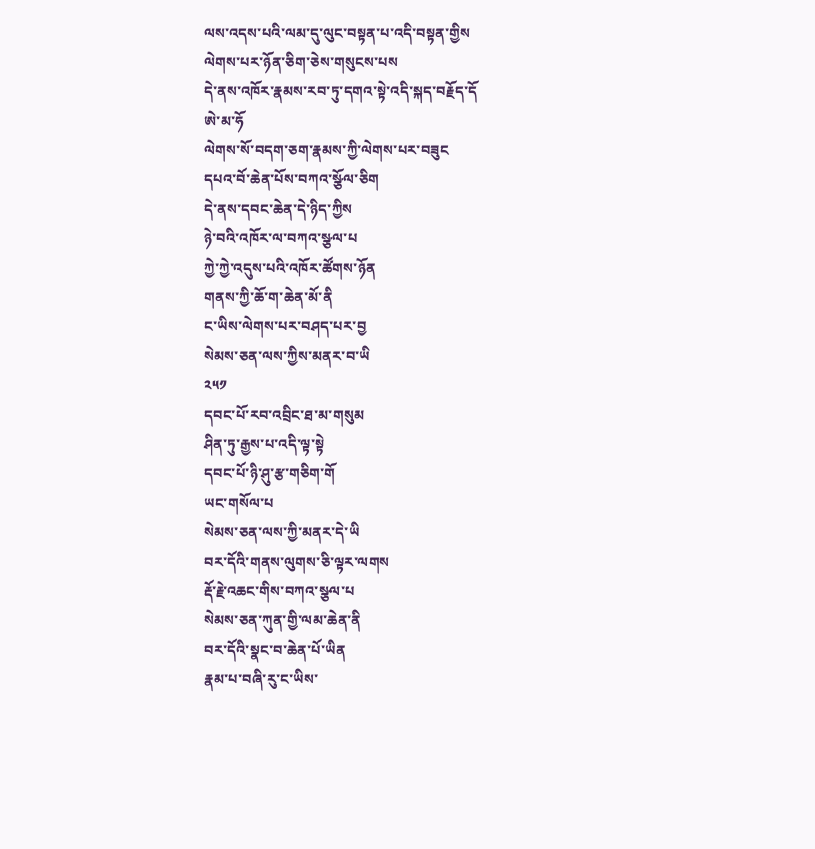ལས་འདས་པའི་ལམ་དུ་ལུང་བསྟན་པ་འདི་བསྟན་གྱིས
ལེགས་པར་ཉོན་ཅིག་ཅེས་གསུངས་པས
དེ་ནས་འཁོར་རྣམས་རབ་ཏུ་དགའ་སྟེ་འདི་སྐད་བརྗོད་དོ
ཨེ་མ་ཧོ
ལེགས་སོ་བདག་ཅག་རྣམས་ཀྱི་ལེགས་པར་བཟུང
དཔའ་བོ་ཆེན་པོས་བཀའ་སྩོལ་ཅིག
དེ་ནས་དབང་ཆེན་དེ་ཉིད་ཀྱིས
ཉེ་བའི་འཁོར་ལ་བཀའ་སྩལ་པ
ཀྱེ་ཀྱེ་འདུས་པའི་འཁོར་ཚོགས་ཉོན
གནས་ཀྱི་ཆོ་ག་ཆེན་མོ་ནི
ང་ཡིས་ལེགས་པར་བཤད་པར་བྱ
སེམས་ཅན་ལས་ཀྱིས་མནར་བ་ཡི
༢༥༡
དབང་པོ་རབ་འབྲིང་ཐ་མ་གསུམ
ཤིན་ཏུ་རྒྱས་པ་འདི་ལྟ་སྟེ
དབང་པོ་ཉི་ཤུ་རྩ་གཅིག་གོ
ཡང་གསོལ་པ
སེམས་ཅན་ལས་ཀྱི་མནར་དེ་ཡི
བར་དོའི་གནས་ལུགས་ཅི་ལྟར་ལགས
རྡོ་རྗེ་འཆང་གིས་བཀའ་སྩལ་པ
སེམས་ཅན་ཀུན་གྱི་ལམ་ཆེན་ནི
བར་དོའི་སྣང་བ་ཆེན་པོ་ཡིན
རྣམ་པ་བཞི་རུ་ང་ཡིས་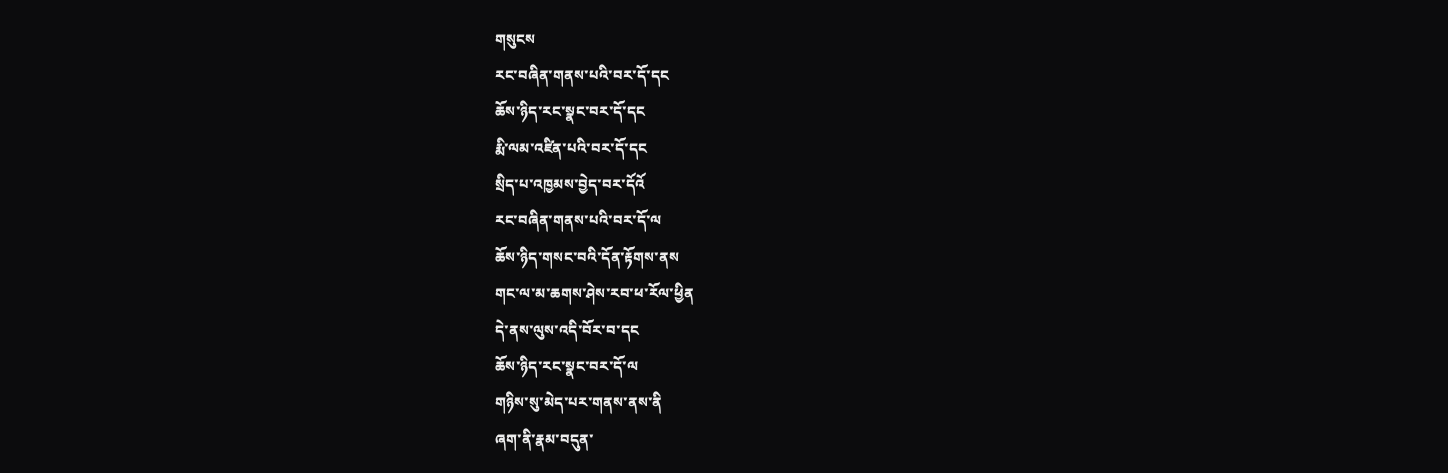གསུངས
རང་བཞིན་གནས་པའི་བར་དོ་དང
ཆོས་ཉིད་རང་སྣང་བར་དོ་དང
རྨི་ལམ་འཛིན་པའི་བར་དོ་དང
སྲིད་པ་འཁྱམས་བྱེད་བར་དོའོ
རང་བཞིན་གནས་པའི་བར་དོ་ལ
ཆོས་ཉིད་གསང་བའི་དོན་རྟོགས་ནས
གང་ལ་མ་ཆགས་ཤེས་རབ་ཕ་རོལ་ཕྱིན
དེ་ནས་ལུས་འདི་བོར་བ་དང
ཆོས་ཉིད་རང་སྣང་བར་དོ་ལ
གཉིས་སུ་མེད་པར་གནས་ནས་ནི
ཞག་ནི་རྣམ་བདུན་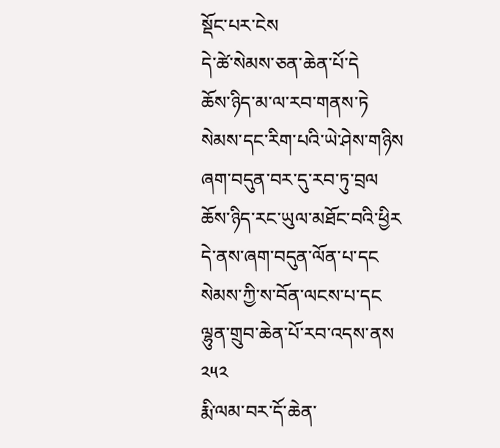སྡོང་པར་ངེས
དེ་ཚེ་སེམས་ཅན་ཆེན་པོ་དེ
ཆོས་ཉིད་མ་ལ་རབ་གནས་ཏེ
སེམས་དང་རིག་པའི་ཡེ་ཤེས་གཉིས
ཞག་བདུན་བར་དུ་རབ་ཏུ་བྲལ
ཆོས་ཉིད་རང་ཡུལ་མཐོང་བའི་ཕྱིར
དེ་ནས་ཞག་བདུན་ལོན་པ་དང
སེམས་ཀྱི་ས་བོན་ལངས་པ་དང
ལྷུན་གྲུབ་ཆེན་པོ་རབ་འདས་ནས
༢༥༢
རྨི་ལམ་བར་དོ་ཆེན་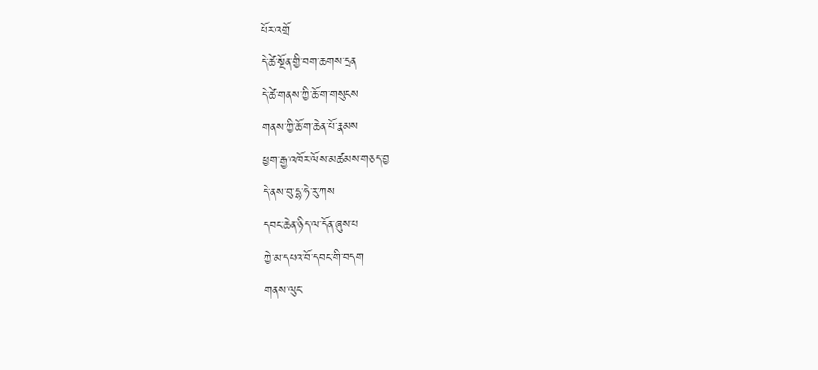པོར་འགྲོ
དེ་ཚེ་སྔོན་གྱི་བག་ཆགས་དྲན
དེ་ཚེ་གནས་ཀྱི་ཆོ་ག་གསུངས
གནས་ཀྱི་ཆོ་ག་ཆེན་པོ་རྣམས
ཕྱག་རྒྱ་འཁོར་ལོས་མཚམས་གཅད་བྱ
དེ་ནས་བུ་དྷ་ཧེ་རུ་ཀས
དབང་ཆེན་ཉིད་ལ་དོན་ཞུས་པ
ཀྱེ་མ་དཔའ་བོ་དབང་གི་བདག
གནས་ལུང་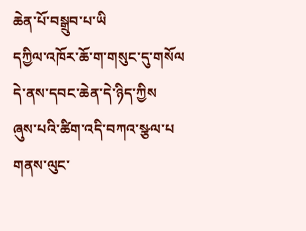ཆེན་པོ་བསྒྲུབ་པ་ཡི
དཀྱིལ་འཁོར་ཆོ་ག་གསུང་དུ་གསོལ
དེ་ནས་དབང་ཆེན་དེ་ཉིད་ཀྱིས
ཞུས་པའི་ཚིག་འདི་བཀའ་སྩལ་པ
གནས་ལུང་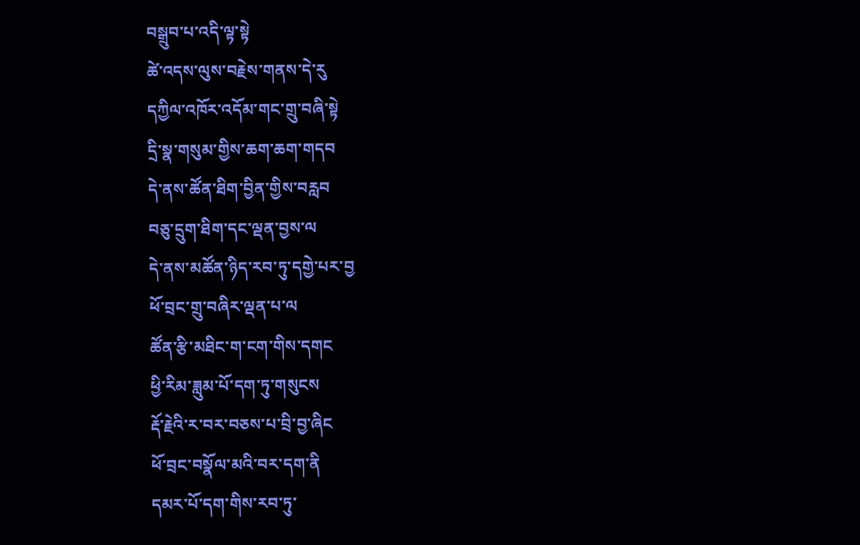བསྒྲུབ་པ་འདི་ལྟ་སྟེ
ཚེ་འདས་ལུས་བརྗེས་གནས་དེ་རུ
དཀྱིལ་འཁོར་འདོམ་གང་གྲུ་བཞི་སྟེ
དྲི་སྣ་གསུམ་གྱིས་ཆག་ཆག་གདབ
དེ་ནས་ཚོན་ཐིག་བྱིན་གྱིས་བརླབ
བཅུ་དྲུག་ཐིག་དང་ལྡན་བྱས་ལ
དེ་ནས་མཚོན་ཉིད་རབ་ཏུ་དགྱེ་པར་བྱ
ཕོ་བྲང་གྲུ་བཞིར་ལྡན་པ་ལ
ཚོན་རྩི་མཐིང་ག་ངག་གིས་དགང
ཕྱི་རིམ་ཟླུམ་པོ་དག་ཏུ་གསུངས
རྡོ་རྗེའི་ར་བར་བཅས་པ་བྲི་བྱ་ཞིང
ཕོ་བྲང་བསྣོལ་མའི་བར་དག་ནི
དམར་པོ་དག་གིས་རབ་ཏུ་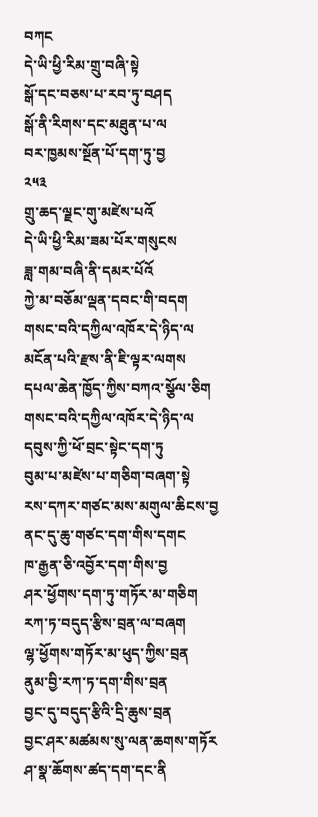བཀང
དེ་ཡི་ཕྱི་རིམ་གྲུ་བཞི་སྟེ
སྒོ་དང་བཅས་པ་རབ་ཏུ་བཤད
སྒོ་ནི་རིགས་དང་མཐུན་པ་ལ
བར་ཁྱམས་སྔོན་པོ་དག་ཏུ་བྱ
༢༥༣
གྲུ་ཆད་ལྗང་གུ་མཛེས་པའོ
དེ་ཡི་ཕྱི་རིམ་ཟམ་པོར་གསུངས
ཟླ་གམ་བཞི་ནི་དམར་པོའོ
ཀྱེ་མ་བཅོམ་ལྡན་དབང་གི་བདག
གསང་བའི་དཀྱིལ་འཁོར་དེ་ཉིད་ལ
མངོན་པའི་རྫས་ནི་ཇི་ལྟར་ལགས
དཔལ་ཆེན་ཁྱོད་ཀྱིས་བཀའ་སྩོལ་ཅིག
གསང་བའི་དཀྱིལ་འཁོར་དེ་ཉིད་ལ
དབུས་ཀྱི་ཕོ་བྲང་སྟེང་དག་ཏུ
བུམ་པ་མཛེས་པ་གཅིག་བཞག་སྟེ
རས་དཀར་གཙང་མས་མགུལ་ཆིངས་བྱ
ནང་དུ་ཆུ་གཙང་དག་གིས་དགང
ཁ་རྒྱན་ཅི་འབྱོར་དག་གིས་བྱ
ཤར་ཕྱོགས་དག་ཏུ་གཏོར་མ་གཅིག
རཀ་ཏ་བདུད་རྩིས་བྲན་ལ་བཞག
ལྷ་ཕྱོགས་གཏོར་མ་ཕུད་ཀྱིས་བྲན
ནུམ་བྱི་རཀ་ཏ་དག་གིས་བྲན
བྱང་དུ་བདུད་རྩིའི་དྲི་ཆུས་བྲན
བྱང་ཤར་མཚམས་སུ་ལན་ཆགས་གཏོར
ཤ་སྣ་ཆོགས་ཚད་དག་དང་ནི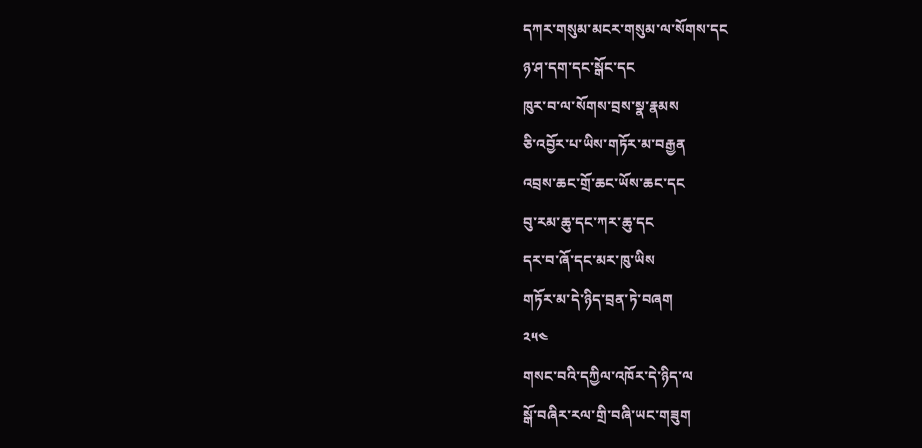དཀར་གསུམ་མངར་གསུམ་ལ་སོགས་དང
ཉ་ཤ་དག་དང་སྒོང་དང
ཁུར་བ་ལ་སོགས་བྲས་སྣ་རྣམས
ཅི་འབྱོར་པ་ཡིས་གཏོར་མ་བརྒྱན
འབྲས་ཆང་གྲོ་ཆང་ཡོས་ཆང་དང
བུ་རམ་ཆུ་དང་ཀར་ཆུ་དང
དར་བ་ཞོ་དང་མར་ཁུ་ཡིས
གཏོར་མ་དེ་ཉིད་བྲན་ཏེ་བཞག
༢༥༤
གསང་བའི་དཀྱིལ་འཁོར་དེ་ཉིད་ལ
སྒོ་བཞིར་རལ་གྲི་བཞི་ཡང་གཟུག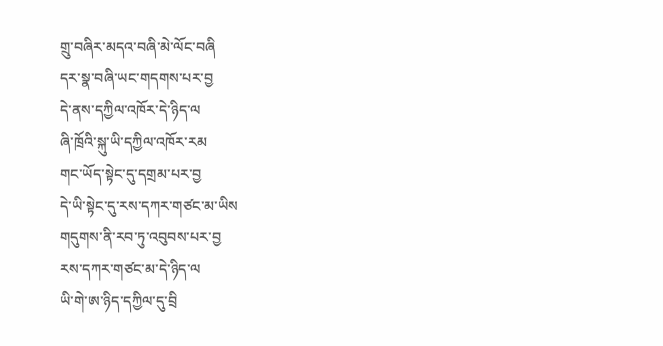གྲུ་བཞིར་མདའ་བཞི་མེ་ལོང་བཞི
དར་སྣ་བཞི་ཡང་གདགས་པར་བྱ
དེ་ནས་དཀྱིལ་འཁོར་དེ་ཉིད་ལ
ཞི་ཁྲོའི་སྐུ་ཡི་དཀྱིལ་འཁོར་རམ
གང་ཡོད་སྟེང་དུ་དགྲམ་པར་བྱ
དེ་ཡི་སྟེང་དུ་རས་དཀར་གཙང་མ་ཡིས
གདུགས་ནི་རབ་ཏུ་འབུབས་པར་བྱ
རས་དཀར་གཙང་མ་དེ་ཉིད་ལ
ཡི་གེ་ཨ་ཉིད་དཀྱིལ་དུ་བྲི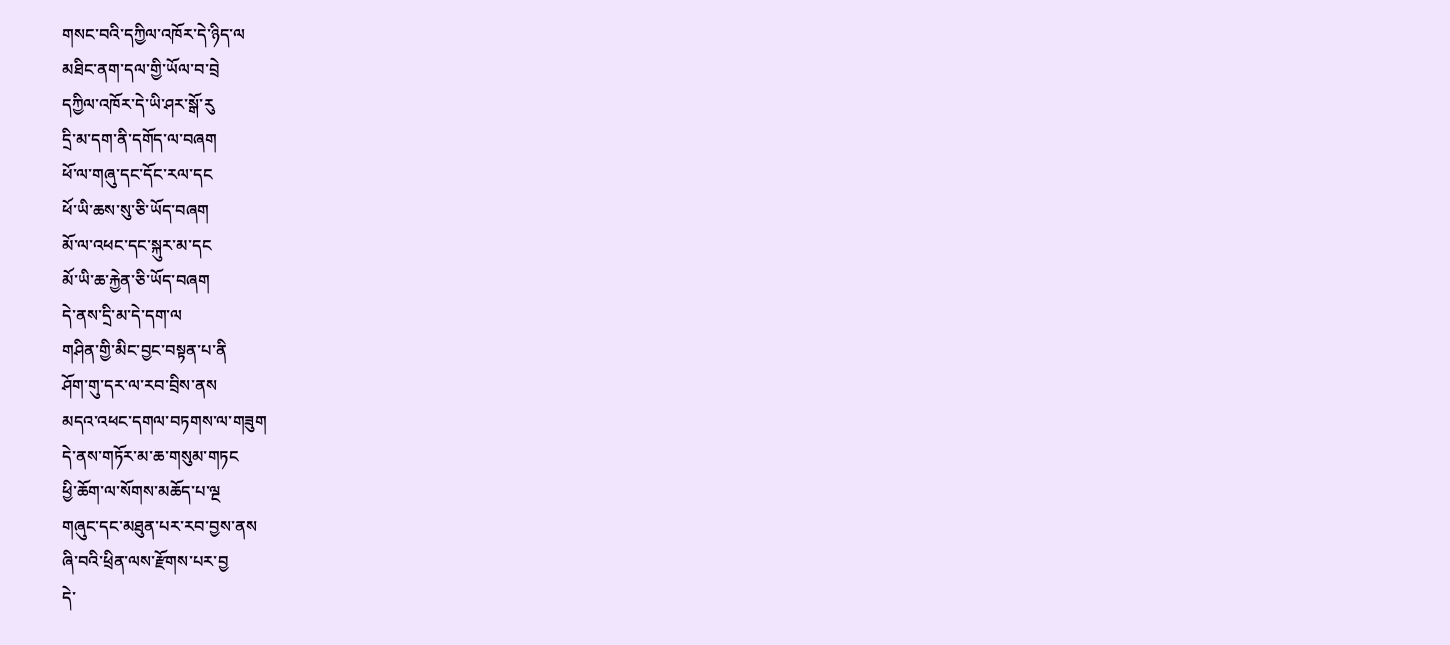གསང་བའི་དཀྱིལ་འཁོར་དེ་ཉིད་ལ
མཐིང་ནག་དལ་གྱི་ཡོལ་བ་བྲེ
དཀྱིལ་འཁོར་དེ་ཡི་ཤར་སྒོ་རུ
དྲི་མ་དག་ནི་དགོད་ལ་བཞག
ཕོ་ལ་གཞུ་དང་དོང་རལ་དང
ཕོ་ཡི་ཆས་སུ་ཅི་ཡོད་བཞག
མོ་ལ་འཕང་དང་སྐུར་མ་དང
མོ་ཡི་ཆ་རྐྱེན་ཅི་ཡོད་བཞག
དེ་ནས་དྲི་མ་དེ་དག་ལ
གཤིན་གྱི་མིང་བྱང་བསྟན་པ་ནི
ཤོག་གུ་དར་ལ་རབ་བྲིས་ནས
མདའ་འཕང་དགལ་བཏགས་ལ་གཟུག
དེ་ནས་གཏོར་མ་ཆ་གསུམ་གཏང
ཕྱི་ཆོག་ལ་སོགས་མཆོད་པ་ལྔ
གཞུང་དང་མཐུན་པར་རབ་བྱས་ནས
ཞི་བའི་ཕྲིན་ལས་རྫོགས་པར་བྱ
དེ་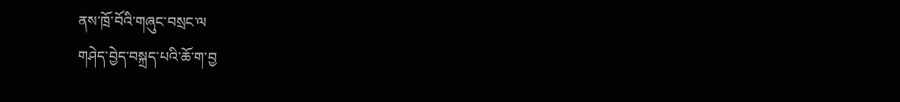ནས་ཁྲོ་བོའི་གཞུང་བསྲང་ལ
གཤེད་བྱེད་བསྐྲད་པའི་ཆོ་ག་བྱ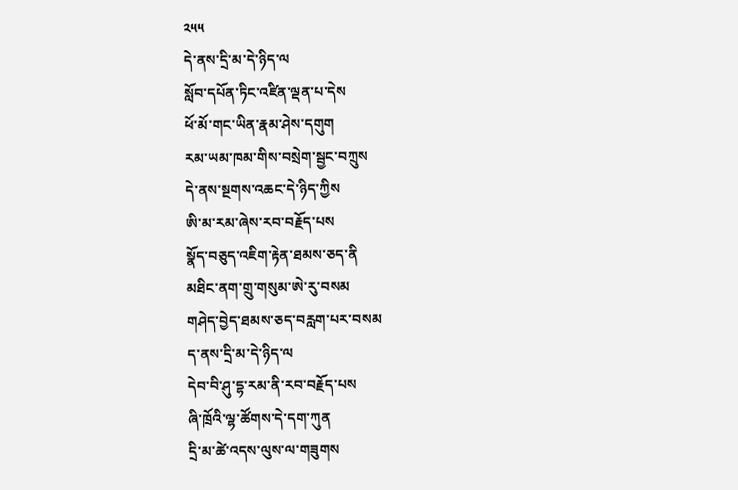༢༥༥
དེ་ནས་དྲི་མ་དེ་ཉིད་ལ
སློབ་དཔོན་ཏིང་འཛིན་ལྡན་པ་དེས
ཕོ་མོ་གང་ཡིན་རྣམ་ཤེས་དགུག
རམ་ཡམ་ཁམ་གིས་བསྲེག་སྦྱང་བཀྲུས
དེ་ནས་སྔགས་འཆང་དེ་ཉིད་ཀྱིས
ཨི་མ་རམ་ཞེས་རབ་བརྗོད་པས
སྣོད་བཅུད་འཇིག་རྟེན་ཐམས་ཅད་ནི
མཐིང་ནག་གྲུ་གསུམ་ཨེ་རུ་བསམ
གཤེད་བྱེད་ཐམས་ཅད་བརླག་པར་བསམ
ད་ནས་དྲི་མ་དེ་ཉིད་ལ
དེབ་བི་ཤུ་དྷ་རམ་ནི་རབ་བརྗོད་པས
ཞི་ཁྲོའི་ལྷ་ཚོགས་དེ་དག་ཀུན
དྲི་མ་ཚེ་འདས་ལུས་ལ་གཟུགས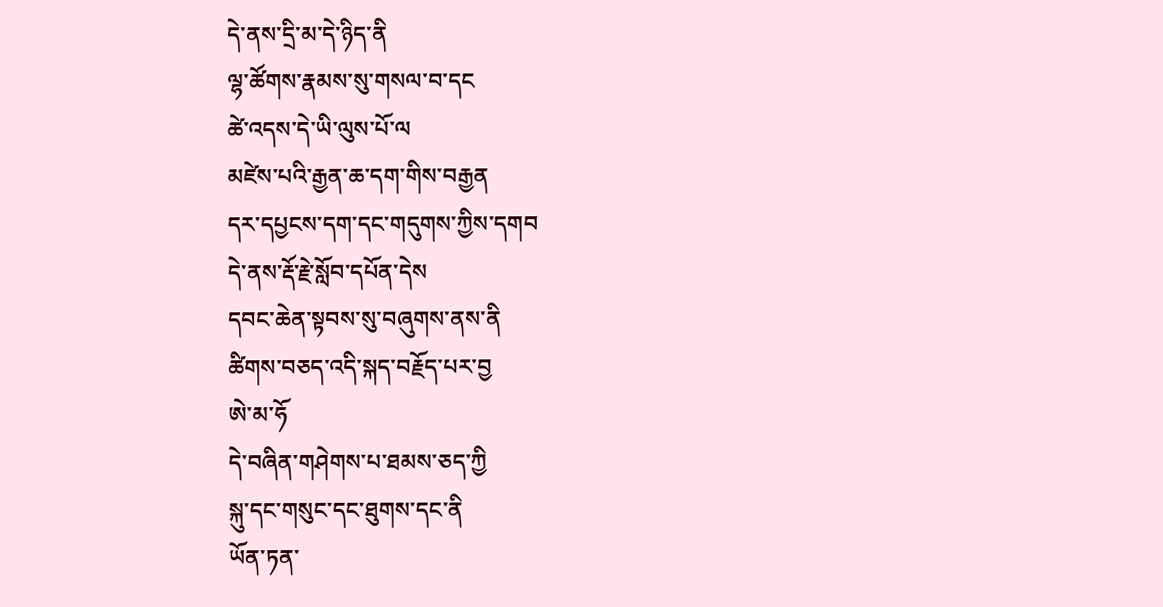དེ་ནས་དྲི་མ་དེ་ཉིད་ནི
ལྷ་ཚོགས་རྣམས་སུ་གསལ་བ་དང
ཚེ་འདས་དེ་ཡི་ལུས་པོ་ལ
མཛེས་པའི་རྒྱན་ཆ་དག་གིས་བརྒྱན
དར་དཔྱངས་དག་དང་གདུགས་ཀྱིས་དགབ
དེ་ནས་རྡོ་རྗེ་སློབ་དཔོན་དེས
དབང་ཆེན་སྟབས་སུ་བཞུགས་ནས་ནི
ཚིགས་བཅད་འདི་སྐད་བརྗོད་པར་བྱ
ཨེ་མ་ཧོ
དེ་བཞིན་གཤེགས་པ་ཐམས་ཅད་ཀྱི
སྐུ་དང་གསུང་དང་ཐུགས་དང་ནི
ཡོན་ཏན་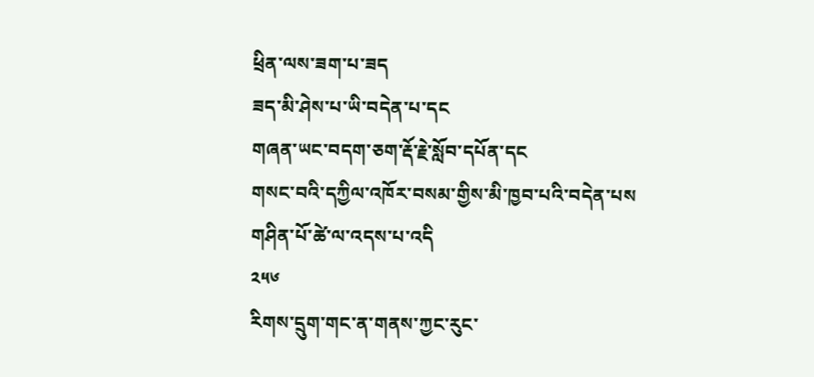ཕྲིན་ལས་ཟག་པ་ཟད
ཟད་མི་ཤེས་པ་ཡི་བདེན་པ་དང
གཞན་ཡང་བདག་ཅག་རྡོ་རྗེ་སློབ་དཔོན་དང
གསང་བའི་དཀྱིལ་འཁོར་བསམ་གྱིས་མི་ཁྱབ་པའི་བདེན་པས
གཤིན་པོ་ཚེ་ལ་འདས་པ་འདི
༢༥༦
རིགས་དྲུག་གང་ན་གནས་ཀྱང་རུང་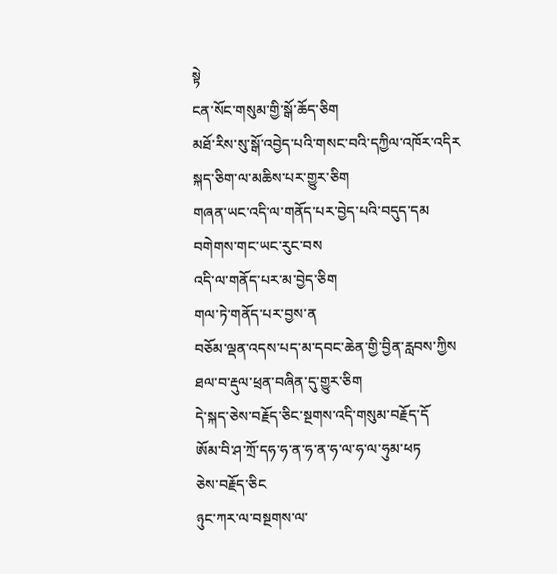སྟེ
ངན་སོང་གསུམ་གྱི་སྒོ་ཆོད་ཅིག
མཐོ་རིས་སུ་སྒོ་འབྱེད་པའི་གསང་བའི་དཀྱིལ་འཁོར་འདིར
སྐད་ཅིག་ལ་མཆིས་པར་གྱུར་ཅིག
གཞན་ཡང་འདི་ལ་གནོད་པར་བྱེད་པའི་བདུད་དམ
བགེགས་གང་ཡང་རུང་བས
འདི་ལ་གནོད་པར་མ་བྱེད་ཅིག
གལ་ཏེ་གནོད་པར་བྱས་ན
བཅོམ་ལྡན་འདས་པད་མ་དབང་ཆེན་གྱི་བྱིན་རླབས་ཀྱིས
ཐལ་བ་རྡུལ་ཕྲན་བཞིན་དུ་གྱུར་ཅིག
དེ་སྐད་ཅེས་བརྗོད་ཅིང་སྔགས་འདི་གསུམ་བརྗོད་དོ
ཨོམ་བི་ཤ་ཀྲོ་དཧ་ཧ་ན་ཧ་ན་ཧ་ལ་ཧ་ལ་ཧུམ་ཕཏ
ཅེས་བརྗོད་ཅིང
ཉུང་ཀར་ལ་བསྔགས་ལ་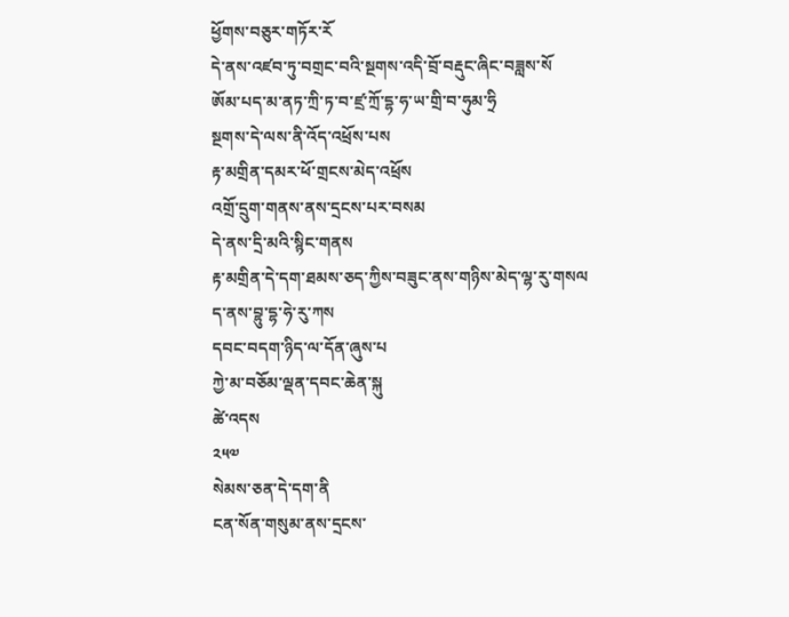ཕྱོགས་བཅུར་གཏོར་རོ
དེ་ནས་འཛབ་ཏུ་བགྲང་བའི་སྔགས་འདི་བྲོ་བརྡུང་ཞིང་བཟླས་སོ
ཨོམ་པད་མ་ནཏ་ཀྲི་ཏ་བ་ཛྲ་ཀྲོ་དྷ་ཧ་ཡ་གྲི་བ་ཧུམ་ཧྲི
སྔགས་དེ་ལས་ནི་འོད་འཕྲོས་པས
རྟ་མགྲིན་དམར་ཕོ་གྲངས་མེད་འཕྲོས
འགྲོ་དྲུག་གནས་ནས་དྲངས་པར་བསམ
དེ་ནས་དྲི་མའི་སྙིང་གནས
རྟ་མགྲིན་དེ་དག་ཐམས་ཅད་ཀྱིས་བཟུང་ནས་གཉིས་མེད་ལྷ་རུ་གསལ
ད་ནས་བྷུ་དྷ་ཧེ་རུ་ཀས
དབང་བདག་ཉིད་ལ་དོན་ཞུས་པ
ཀྱེ་མ་བཅོམ་ལྡན་དབང་ཆེན་སྐུ
ཚེ་འདས
༢༥༧
སེམས་ཅན་དེ་དག་ནི
ངན་སོན་གསུམ་ནས་དྲངས་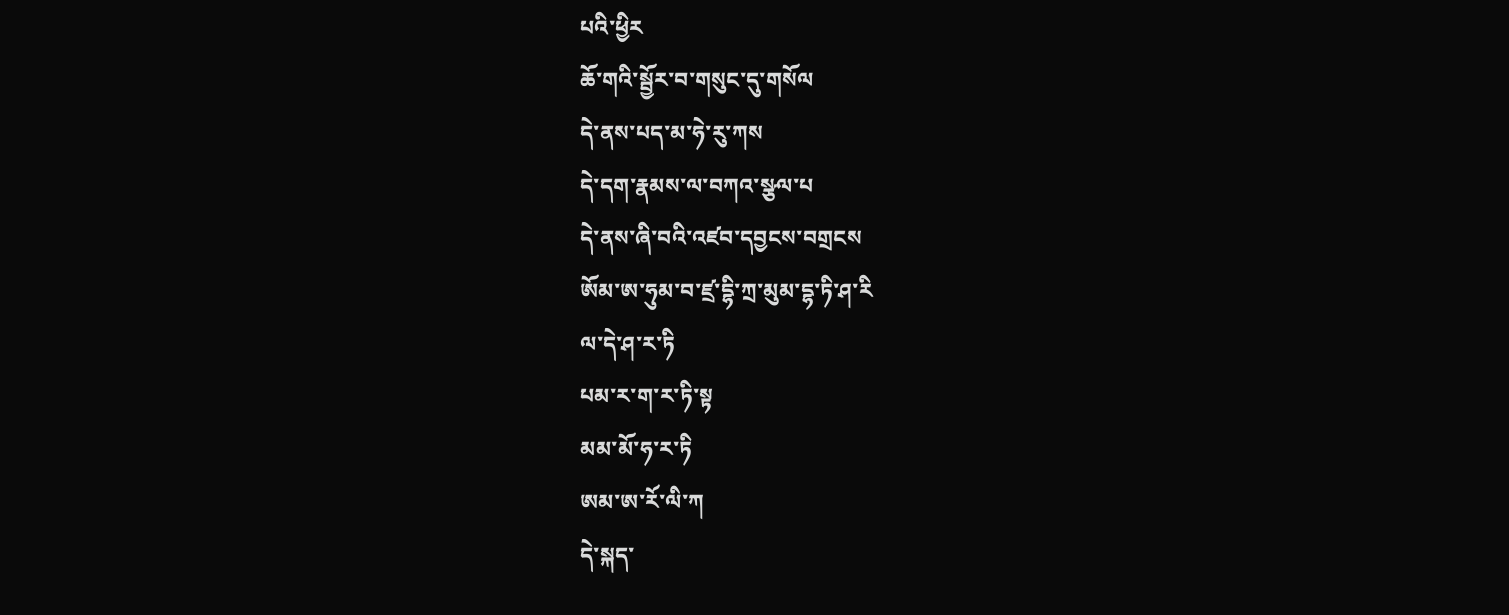པའི་ཕྱིར
ཆོ་གའི་སྦྱོར་བ་གསུང་དུ་གསོལ
དེ་ནས་པད་མ་ཧེ་རུ་ཀས
དེ་དག་རྣམས་ལ་བཀའ་སྩལ་པ
དེ་ནས་ཞི་བའི་འཛབ་དབྱངས་བགྲངས
ཨོམ་ཨ་ཧུམ་བ་ཛྲ་དྷི་ཀྲ་མུམ་དྷ་ཏི་ཤ་རི
ལ་དེ་ཤ་ར་ཏི
པམ་ར་ག་ར་ཏི་སྟ
མམ་མོ་ཧ་ར་ཏི
ཨམ་ཨ་རོ་ལི་ཀ
དེ་སྐད་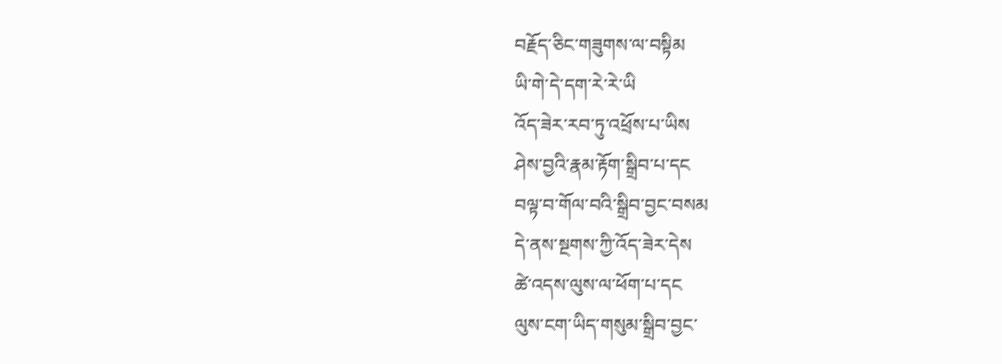བརྗོད་ཅིང་གཟུགས་ལ་བསྟིམ
ཡི་གེ་དེ་དག་རེ་རེ་ཡི
འོད་ཟེར་རབ་ཏུ་འཕྲོས་པ་ཡིས
ཤེས་བྱའི་རྣམ་རྟོག་སྒྲིབ་པ་དང
བལྟ་བ་གོལ་བའི་སྒྲིབ་བྱང་བསམ
དེ་ནས་སྔགས་ཀྱི་འོད་ཟེར་དེས
ཚེ་འདས་ལུས་ལ་ཕོག་པ་དང
ལུས་ངག་ཡིད་གསུམ་སྒྲིབ་བྱང་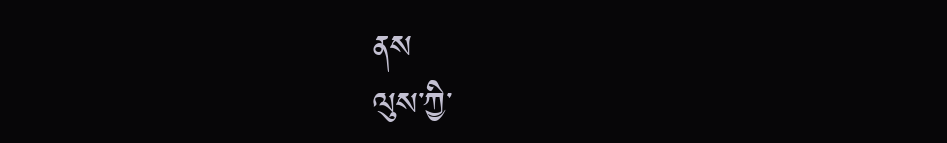ནས
ལུས་ཀྱི་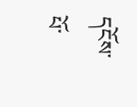དངོས་པོ་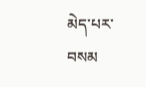མེད་པར་བསམ